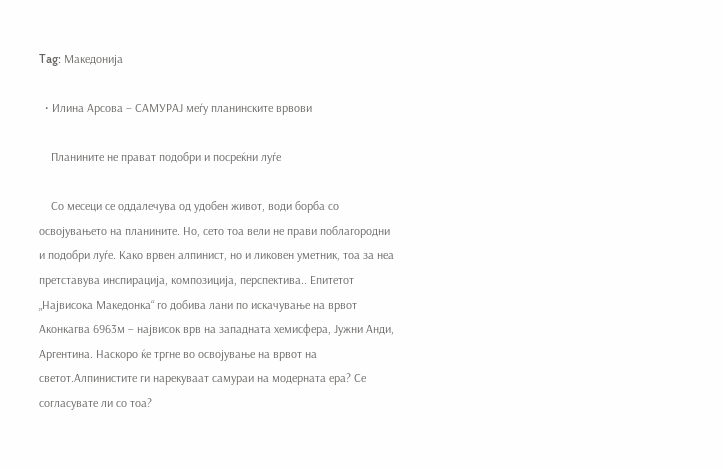Tag: Македонија

  • Илина Арсова – САМУРАЈ меѓу планинските врвови

    Планините не прават подобри и посреќни луѓе

    Со месеци се оддалечува од удобен живот, води борба со освојувањето на планините. Но, сето тоа вели не прави поблагородни и подобри луѓе. Како врвен алпинист, но и ликовен уметник, тоа за неа претставува инспирација, композиција, перспектива.. Епитетот „Највисока Mакедонка“ го добива лани по искачување на врвот Аконкагва 6963м – највисок врв на западната хемисфера, Јужни Анди, Аргентина. Наскоро ќе тргне во освојување на врвот на светот.Алпинистите ги нарекуваат самураи на модерната ера? Се согласувате ли со тоа?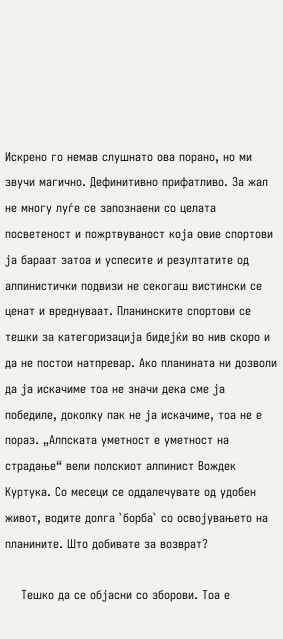Искрено го немав слушнато ова порано, но ми звучи магично. Дефинитивно прифатливо. За жал не многу луѓе се запознаени со целата посветеност и пожртвуваност која овие спортови ја бараат затоа и успесите и резултатите од алпинистички подвизи не секогаш вистински се ценат и вреднуваат. Планинските спортови се тешки за категоризација бидејќи во нив скоро и да не постои натпревар. Ако планината ни дозволи да ја искачиме тоа не значи дека сме ја победиле, доколку пак не ја искачиме, тоа не е пораз. „Алпската уметност е уметност на страдање“ вели полскиот алпинист Вождек Куртука. Со месеци се оддалечувате од удобен живот, водите долга `борба` со освојувањето на планините. Што добивате за возврат?

    Тешко да се објасни со зборови. Тоа е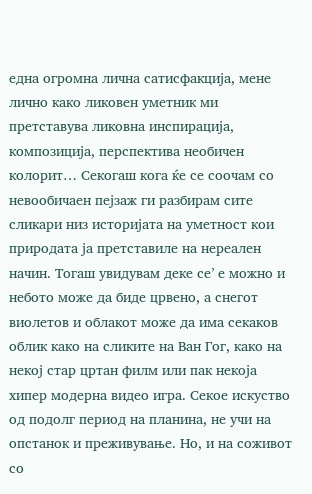една огромна лична сатисфакција, мене лично како ликовен уметник ми претставува ликовна инспирација, композиција, перспектива необичен колорит… Секогаш кога ќе се соочам со невообичаен пејзаж ги разбирам сите сликари низ историјата на уметност кои природата ја претставиле на нереален начин. Тогаш увидувам деке се’ е можно и небото може да биде црвено, а снегот виолетов и облакот може да има секаков облик како на сликите на Ван Гог, како на некој стар цртан филм или пак некоја хипер модерна видео игра. Секое искуство од подолг период на планина, не учи на опстанок и преживување. Но, и на соживот со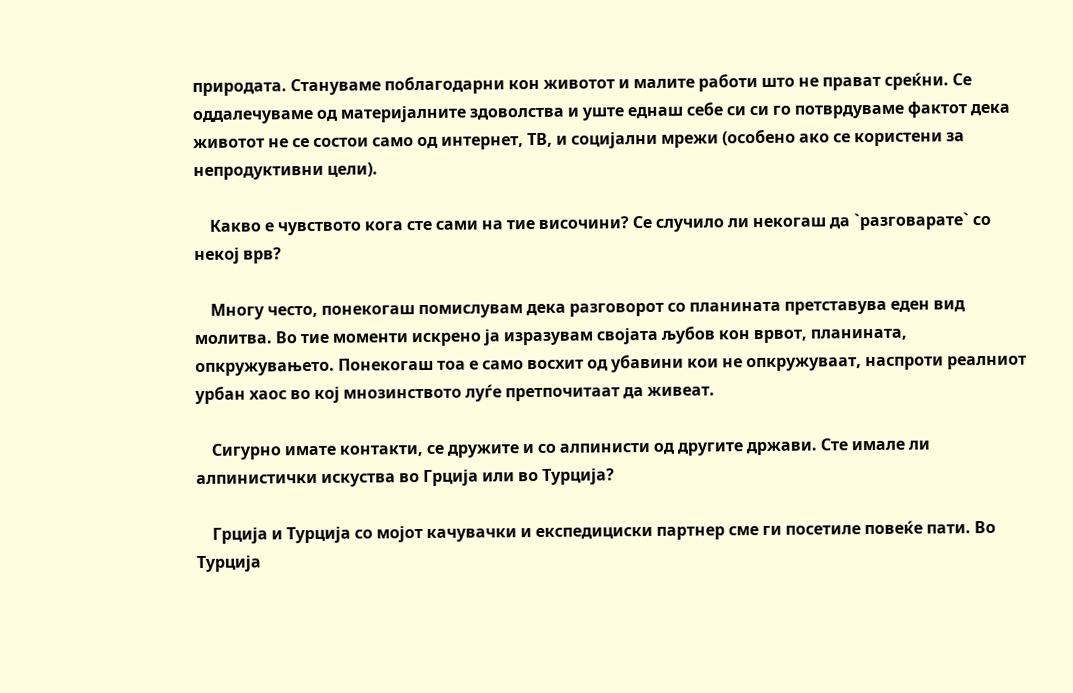природата. Стануваме поблагодарни кон животот и малите работи што не прават среќни. Се оддалечуваме од материјалните здоволства и уште еднаш себе си си го потврдуваме фактот дека животот не се состои само од интернет, ТВ, и социјални мрежи (особено ако се користени за непродуктивни цели).

    Какво е чувството кога сте сами на тие височини? Се случило ли некогаш да `разговарате` со некој врв?

    Многу често, понекогаш помислувам дека разговорот со планината претставува еден вид молитва. Во тие моменти искрено ја изразувам својата љубов кон врвот, планината, опкружувањето. Понекогаш тоа е само восхит од убавини кои не опкружуваат, наспроти реалниот урбан хаос во кој мнозинството луѓе претпочитаат да живеат.

    Сигурно имате контакти, се дружите и со алпинисти од другите држави. Сте имале ли алпинистички искуства во Грција или во Турција?

    Грција и Турција со мојот качувачки и експедициски партнер сме ги посетиле повеќе пати. Во Турција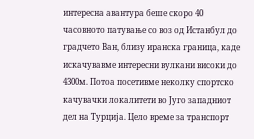интересна авантура беше скоро 40 часовното патување со воз од Истанбул до градчето Ван, близу иранска граница, каде искачувавме интересни вулкани високи до 4300м. Потоа посетивме неколку спортско качувачки локалитети во Југо западниот дел на Турција. Цело време за транспорт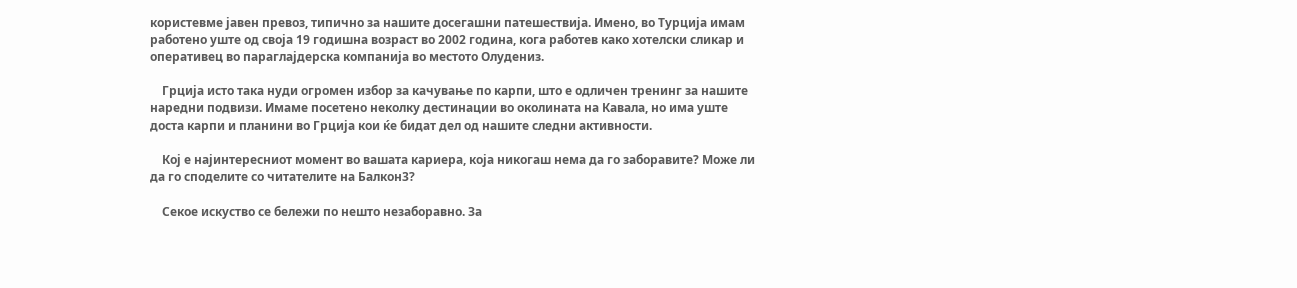користевме јавен превоз, типично за нашите досегашни патешествија. Имено, во Турција имам работено уште од своја 19 годишна возраст во 2002 година, кога работев како хотелски сликар и оперативец во параглајдерска компанија во местото Олудениз.

    Грција исто така нуди огромен избор за качување по карпи, што е одличен тренинг за нашите наредни подвизи. Имаме посетено неколку дестинации во околината на Кавала, но има уште доста карпи и планини во Грција кои ќе бидат дел од нашите следни активности.

    Кој е најинтересниот момент во вашата кариера, која никогаш нема да го заборавите? Може ли да го споделите со читателите на Балкон3?

    Секое искуство се бележи по нешто незаборавно. За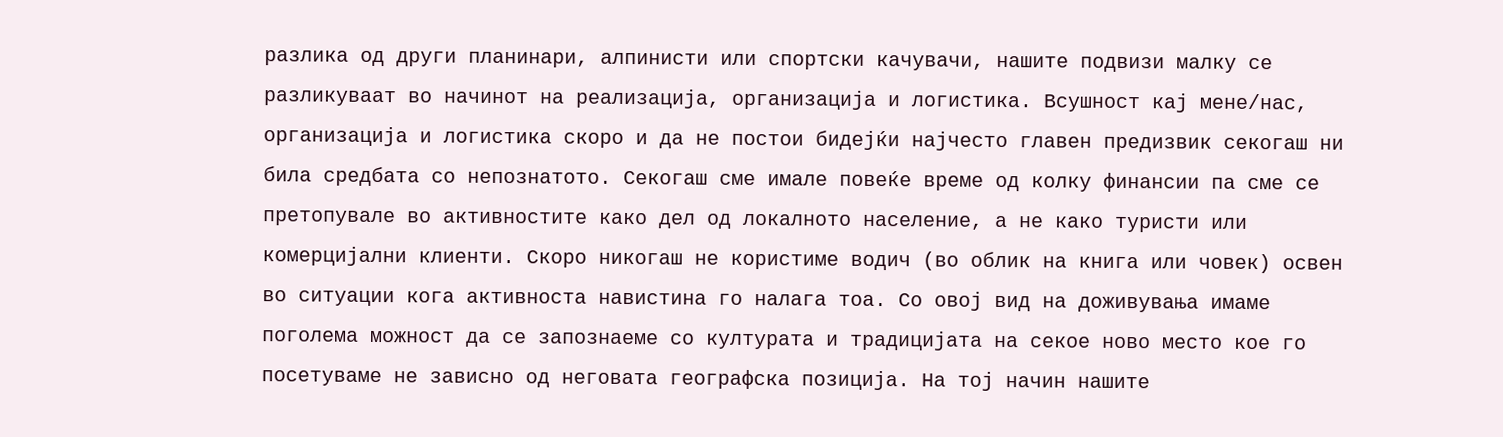разлика од други планинари, алпинисти или спортски качувачи, нашите подвизи малку се разликуваат во начинот на реализација, организација и логистика. Всушност кај мене/нас, организација и логистика скоро и да не постои бидејќи најчесто главен предизвик секогаш ни била средбата со непознатото. Секогаш сме имале повеќе време од колку финансии па сме се претопувале во активностите како дел од локалното население, а не како туристи или комерцијални клиенти. Скоро никогаш не користиме водич (во облик на книга или човек) освен во ситуации кога активноста навистина го налага тоа. Со овој вид на доживувања имаме поголема можност да се запознаеме со културата и традицијата на секое ново место кое го посетуваме не зависно од неговата географска позиција. На тој начин нашите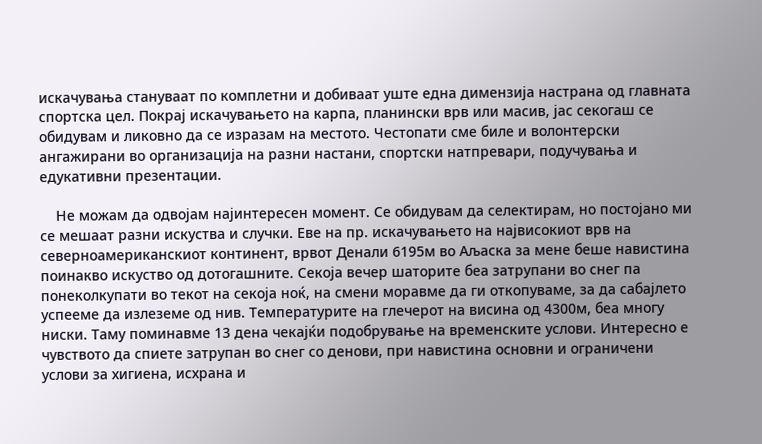искачувања стануваат по комплетни и добиваат уште една димензија настрана од главната спортска цел. Покрај искачувањето на карпа, планински врв или масив, јас секогаш се обидувам и ликовно да се изразам на местото. Честопати сме биле и волонтерски ангажирани во организација на разни настани, спортски натпревари, подучувања и едукативни презентации.

    Не можам да одвојам најинтересен момент. Се обидувам да селектирам, но постојано ми се мешаат разни искуства и случки. Еве на пр. искачувањето на највисокиот врв на северноамериканскиот континент, врвот Денали 6195м во Аљаска за мене беше навистина поинакво искуство од дотогашните. Секоја вечер шаторите беа затрупани во снег па понеколкупати во текот на секоја ноќ, на смени моравме да ги откопуваме, за да сабајлето успееме да излеземе од нив. Температурите на глечерот на висина од 4300м, беа многу ниски. Таму поминавме 13 дена чекајќи подобрување на временските услови. Интересно е чувството да спиете затрупан во снег со денови, при навистина основни и ограничени услови за хигиена, исхрана и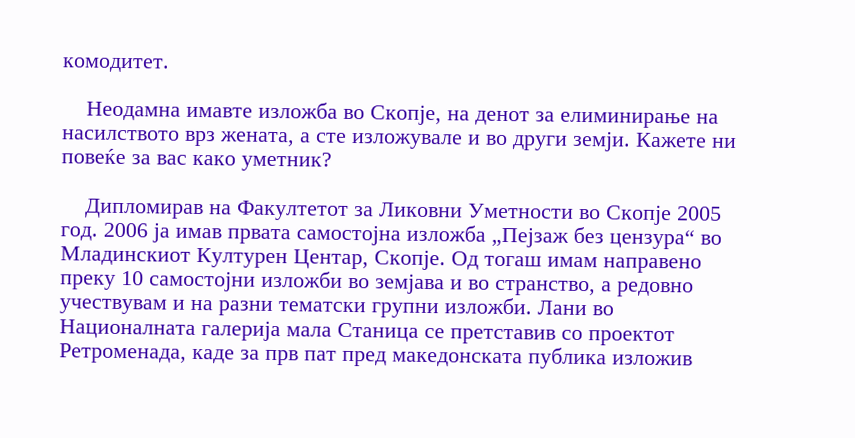комодитет.

    Неодамна имавте изложба во Скопје, на денот за елиминирање на насилството врз жената, а сте изложувале и во други земји. Кажете ни повеќе за вас како уметник?

    Дипломирав на Факултетот за Ликовни Уметности во Скопје 2005 год. 2006 ја имав првата самостојна изложба „Пејзаж без цензура“ во Младинскиот Културен Центар, Скопје. Од тогаш имам направено преку 10 самостојни изложби во земјава и во странство, а редовно учествувам и на разни тематски групни изложби. Лани во Националната галерија мала Станица се претставив со проектот Ретроменада, каде за прв пат пред македонската публика изложив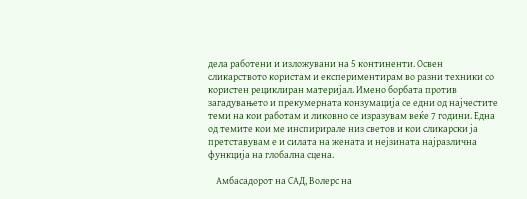дела работени и изложувани на 5 континенти. Освен сликарството користам и експериментирам во разни техники со користен рециклиран материјал. Имено борбата против загадувањето и прекумерната конзумација се едни од најчестите теми на кои работам и ликовно се изразувам веќе 7 години. Една од темите кои ме инспирирале низ светов и кои сликарски ја претставувам е и силата на жената и нејзината најразлична функција на глобална сцена.

    Амбасадорот на САД, Волерс на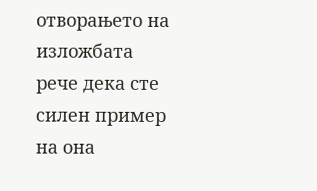отворањето на изложбата рече дека сте силен пример на она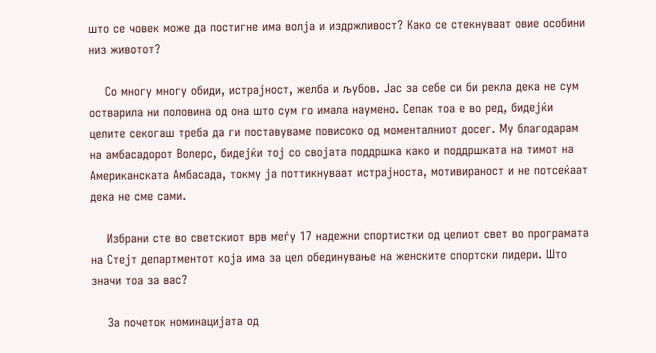што се човек може да постигне има волја и издржливост? Како се стекнуваат овие особини низ животот?

    Со многу многу обиди, истрајност, желба и љубов. Јас за себе си би рекла дека не сум остварила ни половина од она што сум го имала наумено. Сепак тоа е во ред, бидејќи целите секогаш треба да ги поставуваме повисоко од моменталниот досег. Му благодарам на амбасадорот Волерс, бидејќи тој со својата поддршка како и поддршката на тимот на Американската Амбасада, токму ја поттикнуваат истрајноста, мотивираност и не потсеќаат дека не сме сами.

    Избрани сте во светскиот врв меѓу 17 надежни спортистки од целиот свет во програмата на Стејт департментот која има за цел обединување на женските спортски лидери. Што значи тоа за вас?

    За почеток номинацијата од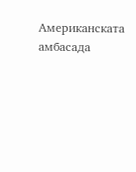Американската амбасада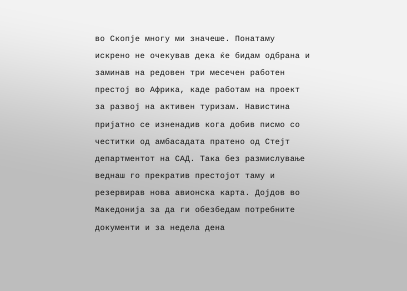во Скопје многу ми значеше. Понатаму искрено не очекував дека ќе бидам одбрана и заминав на редовен три месечен работен престој во Африка, каде работам на проект за развој на активен туризам. Навистина пријатно се изненадив кога добив писмо со честитки од амбасадата пратено од Стејт департментот на САД. Така без размислување веднаш го прекратив престојот таму и резервирав нова авионска карта. Дојдов во Македонија за да ги обезбедам потребните документи и за недела дена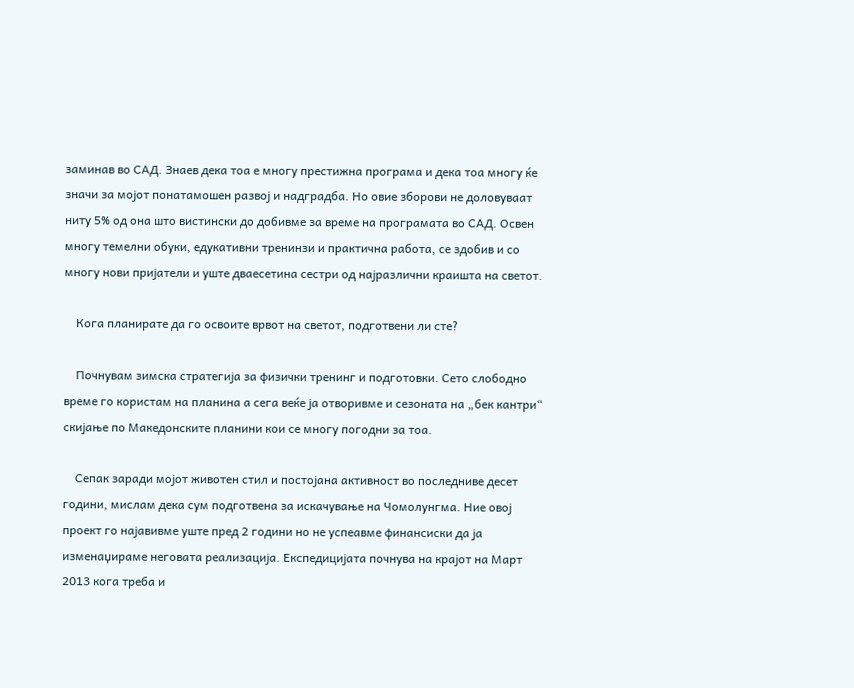заминав во САД. Знаев дека тоа е многу престижна програма и дека тоа многу ќе значи за мојот понатамошен развој и надградба. Но овие зборови не доловуваат ниту 5% од она што вистински до добивме за време на програмата во САД. Освен многу темелни обуки, едукативни тренинзи и практична работа, се здобив и со многу нови пријатели и уште дваесетина сестри од најразлични краишта на светот.

    Кога планирате да го освоите врвот на светот, подготвени ли сте?

    Почнувам зимска стратегија за физички тренинг и подготовки. Сето слободно време го користам на планина а сега веќе ја отворивме и сезоната на „бек кантри“ скијање по Македонските планини кои се многу погодни за тоа.

    Сепак заради мојот животен стил и постојана активност во последниве десет години, мислам дека сум подготвена за искачување на Чомолунгма. Ние овој проект го најавивме уште пред 2 години но не успеавме финансиски да ја изменаџираме неговата реализација. Експедицијата почнува на крајот на Март 2013 кога треба и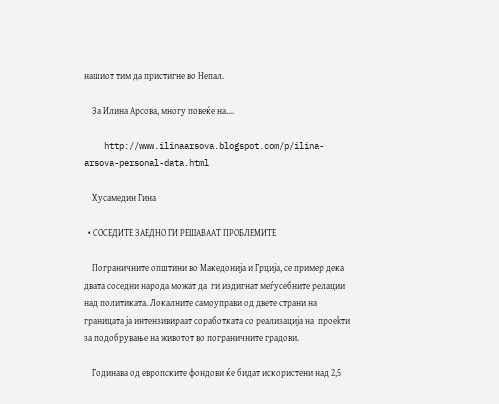нашиот тим да пристигне во Непал.

    За Илина Арсова, многу повеќе на….

    http://www.ilinaarsova.blogspot.com/p/ilina-arsova-personal-data.html

    Хусамедин Гина

  • СОСЕДИТЕ ЗАЕДНО ГИ РЕШАВААТ ПРОБЛЕМИТЕ

    Пограничните општини во Македонија и Грција, се пример дека двата соседни народа можат да  ги издигнат меѓусебните релации над политиката. Локалните самоуправи од двете страни на границата ја интензивираат соработката со реализација на  проеkти за подобрување на животот во пограничните градови.

    Годинава од европските фондови ќе бидат искористени над 2,5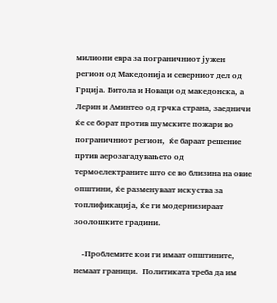милиони евра за пограничниот јужен регион од Македонија и северниот дел од Грција. Битола и Новаци од македонска, а Лерин и Аминтео од грчка страна, заедничи ќе се борат против шумските пожари во пограничниот регион,  ќе бараат решение пртив аерозагадувањето од термоелектраните што се во близина на овие општини, ќе разменуваат искуства за топлификација, ќе ги модернизираат зоолошките градини.

    -Проблемите кои ги имаат општините, немаат граници.  Политиката треба да им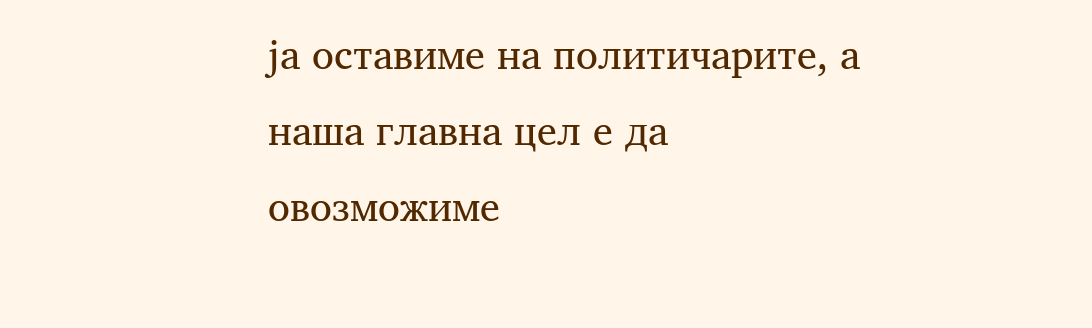ја оставиме на политичарите, а наша главна цел е да овозможиме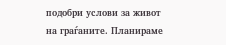подобри услови за живот на граѓаните. Планираме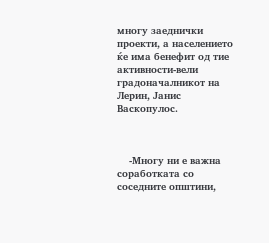многу заеднички проекти, а населението ќе има бенефит од тие активности-вели градоначалникот на Лерин, Јанис Васкопулос.



    -Многу ни е важна соработката со соседните општини,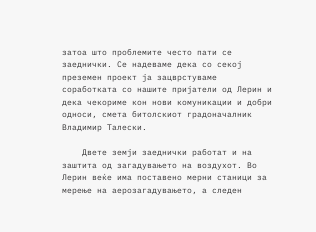затоа што проблемите често пати се заеднички. Се надеваме дека со секој преземен проект ја зацврстуваме соработката со нашите пријатели од Лерин и дека чекориме кон нови комуникации и добри односи, смета битолскиот градоначалник Владимир Талески.

    Двете земји заеднички работат и на заштита од загадувањето на воздухот. Во Лерин веќе има поставено мерни станици за мерење на аерозагадувањето, а следен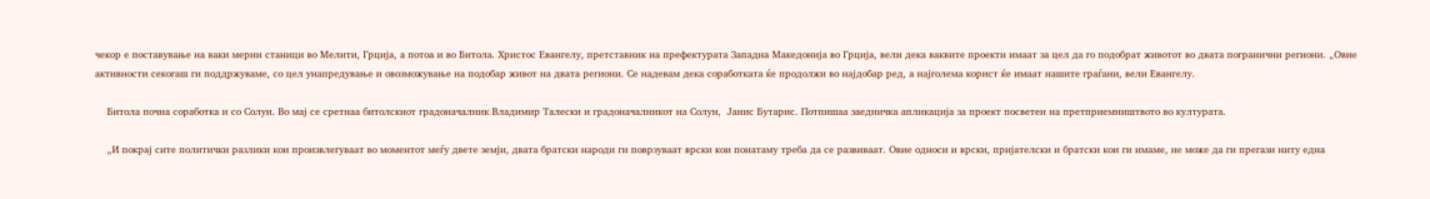чекор е поставување на ваки мерни станици во Мелити, Грција, а потоа и во Битола. Христос Евангелу, претставник на префектурата Западна Македонија во Грција, вели дека ваквите проекти имаат за цел да го подобрат животот во двата погранични региони. „Овие активности секогаш ги поддржуваме, со цел унапредување и овозможување на подобар живот на двата региони. Се надевам дека соработката ќе продолжи во најдобар ред, а најголема корист ќе имаат нашите граѓани, вели Евангелу.

    Битола почна соработка и со Солун. Во мај се сретнаа битолскиот градоначалник Владимир Талески и градоначалникот на Солун,  Јанис Бутарис. Потпишаа заедничка апликација за проект посветен на претприемништвото во културата.

    „И покрај сите политички разлики кои произвлегуваат во моментот меѓу двете земји, двата братски народи ги поврзуваат врски кои понатаму треба да се развиваат. Овие односи и врски, пријателски и братски кои ги имаме, не може да ги прегази ниту една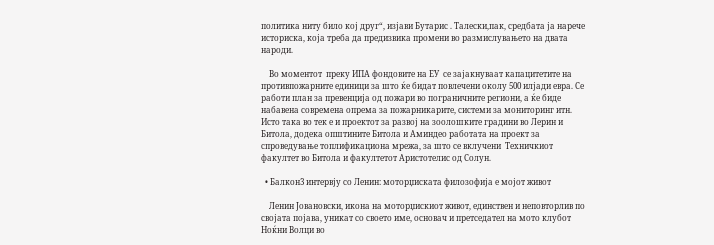политика ниту било кој друг“, изјави Бутарис . Талески,пак, средбата ја нарече историска, која треба да предизвика промени во размислувањето на двата народи.

    Во моментот  преку ИПА фондовите на ЕУ  се зајакнуваат капацитетите на противпожарните единици за што ќе бидат повлечени околу 500 илјади евра. Се работи план за превенција од пожари во пограничните региони, а ќе биде набавена современа опрема за пожарникарите, системи за мониторинг итн. Исто така во тек е и проектот за развој на зоолошките градини во Лерин и Битола, додека општините Битола и Аминдео работата на проект за спроведување топлификациона мрежа, за што се вклучени  Техничкиот факултет во Битола и факултетот Аристотелис од Солун.

  • Балкон3 интервју со Ленин: моторџиската филозофија е мојот живот

    Ленин Јовановски, икона на моторџискиот живот, единствен и неповторлив по својата појава, уникат со своето име, основач и претседател на мото клубот Ноќни Волци во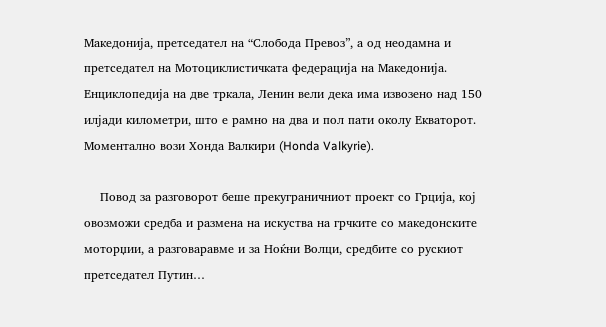Македонија, претседател на “Слобода Превоз”, а од неодамна и претседател на Мотоциклистичката федерација на Македонија. Енциклопедија на две тркала, Ленин вели дека има извозено над 150 илјади километри, што е рамно на два и пол пати околу Екваторот. Моментално вози Хонда Валкири (Honda Valkyrie).

    Повод за разговорот беше прекуграничниот проект со Грција, кој овозможи средба и размена на искуства на грчките со македонските моторџии, а разговаравме и за Ноќни Волци, средбите со рускиот претседател Путин…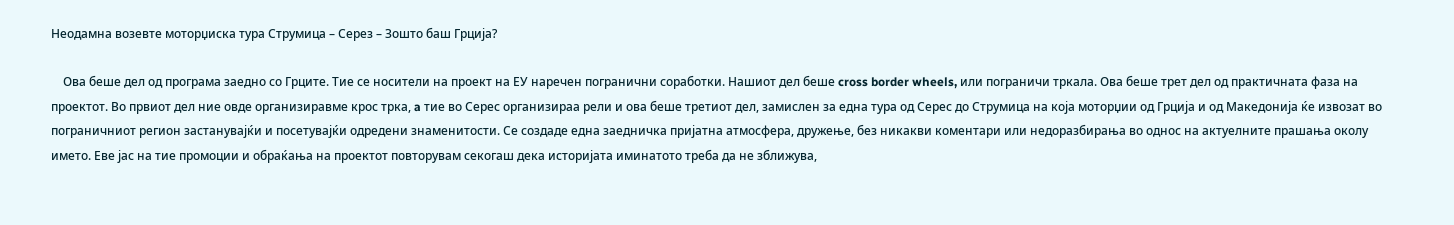Неодамна возевте моторџиска тура Струмица – Серез – Зошто баш Грција?

    Ова беше дел од програма заедно со Грците. Тие се носители на проект на ЕУ наречен погранични соработки. Нашиот дел беше cross border wheels, или пограничи тркала. Ова беше трет дел од практичната фаза на проектот. Во првиот дел ние овде организиравме крос трка, a тие во Серес организираа рели и ова беше третиот дел, замислен за една тура од Серес до Струмица на која моторџии од Грција и од Македонија ќе извозат во пограничниот регион застанувајќи и посетувајќи одредени знаменитости. Се создаде една заедничка пријатна атмосфера, дружење, без никакви коментари или недоразбирања во однос на актуелните прашања околу името. Еве јас на тие промоции и обраќања на проектот повторувам секогаш дека историјата иминатото треба да не зближува,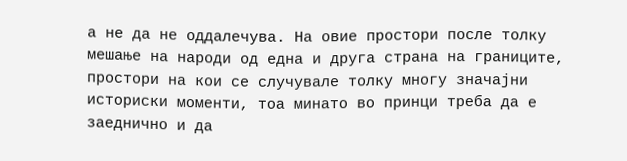а не да не оддалечува. На овие простори после толку мешање на народи од една и друга страна на границите, простори на кои се случувале толку многу значајни историски моменти, тоа минато во принци треба да е заеднично и да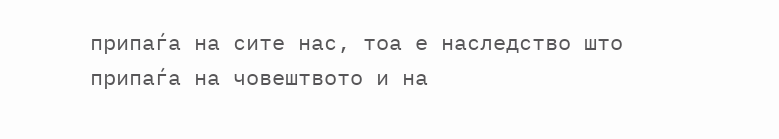припаѓа на сите нас, тоа е наследство што припаѓа на човештвото и на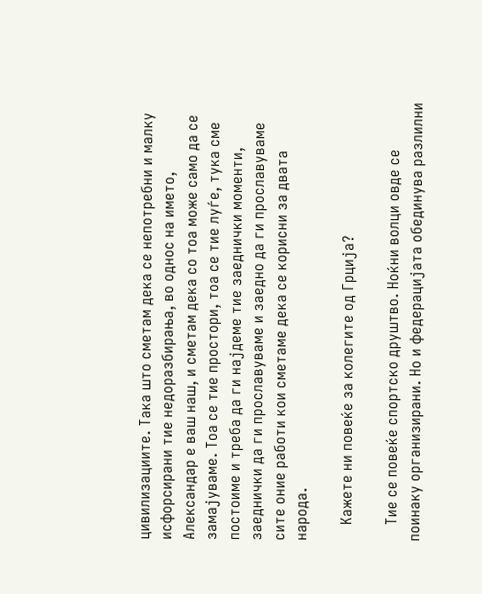цивилизациите. Така што сметам дека се непотребни и малку исфорсирани тие недоразбирања, во однос на името, Александар е ваш наш, и сметам дека со тоа може само да се замајуваме. Тоа се тие простори, тоа се тие луѓе, тука сме постоиме и треба да ги најдеме тие заеднички моменти, заеднички да ги прославуваме и заедно да ги прославуваме сите оние работи кои сметаме дека се корисни за двата народа.

    Кажете ни повеќе за колегите од Грција?

    Тие се повеќе спортско друштво. Ноќни волци овде се поинаку организирани. Но и федерацијата обединува разлилни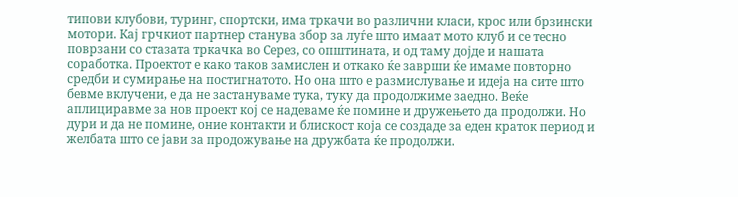типови клубови, туринг, спортски, има тркачи во различни класи, крос или брзински мотори. Кај грчкиот партнер станува збор за луѓе што имаат мото клуб и се тесно поврзани со стазата тркачка во Серез, со општината, и од таму дојде и нашата соработка. Проектот е како таков замислен и откако ќе заврши ќе имаме повторно средби и сумирање на постигнатото. Но она што е размислување и идеја на сите што бевме вклучени, е да не застануваме тука, туку да продолжиме заедно. Веќе аплициравме за нов проект кој се надеваме ќе помине и дружењето да продолжи. Но дури и да не помине, оние контакти и блискост која се создаде за еден краток период и желбата што се јави за продожување на дружбата ќе продолжи.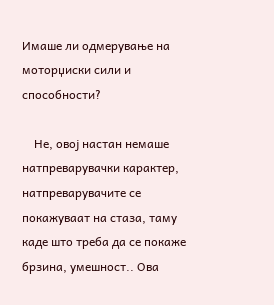Имаше ли одмерување на моторџиски сили и способности?

    Не, овој настан немаше натпреварувачки карактер, натпреварувачите се покажуваат на стаза, таму каде што треба да се покаже брзина, умешност.. Ова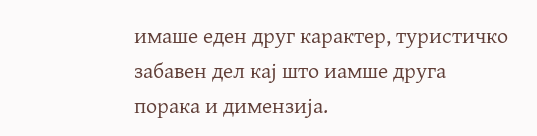имаше еден друг карактер, туристичко забавен дел кај што иамше друга порака и димензија.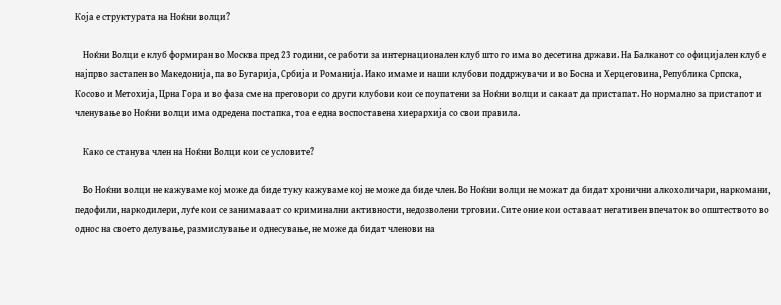Која е структурата на Ноќни волци?

    Ноќни Волци е клуб формиран во Москва пред 23 години, се работи за интернационален клуб што го има во десетина држави. На Балканот со официјален клуб е најпрво застапен во Македонија, па во Бугарија, Србија и Романија. Иако имаме и наши клубови поддржувачи и во Босна и Херцеговина, Република Српска, Косово и Метохија, Црна Гора и во фаза сме на преговори со други клубови кои се поупатени за Ноќни волци и сакаат да пристапат. Но нормално за пристапот и членување во Ноќни волци има одредена постапка, тоа е една воспоставена хиерархија со свои правила.

    Како се станува член на Ноќни Волци кои се условите?

    Во Ноќни волци не кажуваме кој може да биде туку кажуваме кој не може да биде член. Во Ноќни волци не можат да бидат хронични алкохоличари, наркомани, педофили, наркодилери, луѓе кои се занимаваат со криминални активности, недозволени трговии. Сите оние кои оставаат негативен впечаток во општеството во однос на своето делување, размислување и однесување, не може да бидат членови на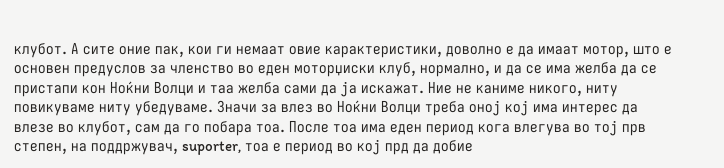клубот. А сите оние пак, кои ги немаат овие карактеристики, доволно е да имаат мотор, што е основен предуслов за членство во еден моторџиски клуб, нормално, и да се има желба да се пристапи кон Ноќни Волци и таа желба сами да ја искажат. Ние не каниме никого, ниту повикуваме ниту убедуваме. Значи за влез во Ноќни Волци треба оној кој има интерес да влезе во клубот, сам да го побара тоа. После тоа има еден период кога влегува во тој прв степен, на поддржувач, suporter, тоа е период во кој прд да добие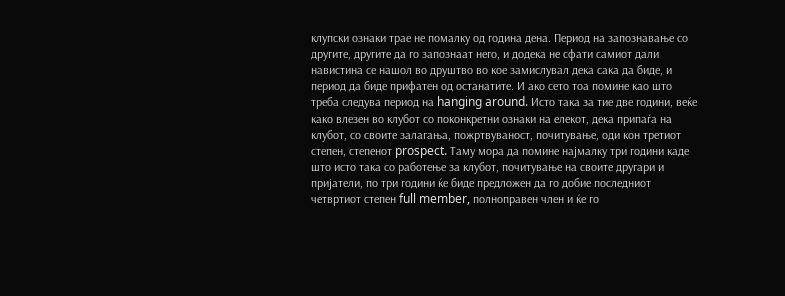клупски ознаки трае не помалку од година дена. Период на запознавање со другите, другите да го запознаат него, и додека не сфати самиот дали навистина се нашол во друштво во кое замислувал дека сака да биде, и период да биде прифатен од останатите. И ако сето тоа помине као што треба следува период на hanging around. Исто така за тие две години, веќе како влезен во клубот со поконкретни ознаки на елекот, дека припаѓа на клубот, со своите залагања, пожртвуваност, почитување, оди кон третиот степен, степенот prospect. Таму мора да помине најмалку три години каде што исто така со работење за клубот, почитување на своите другари и пријатели, по три години ќе биде предложен да го добие последниот четвртиот степен full member, полноправен член и ќе го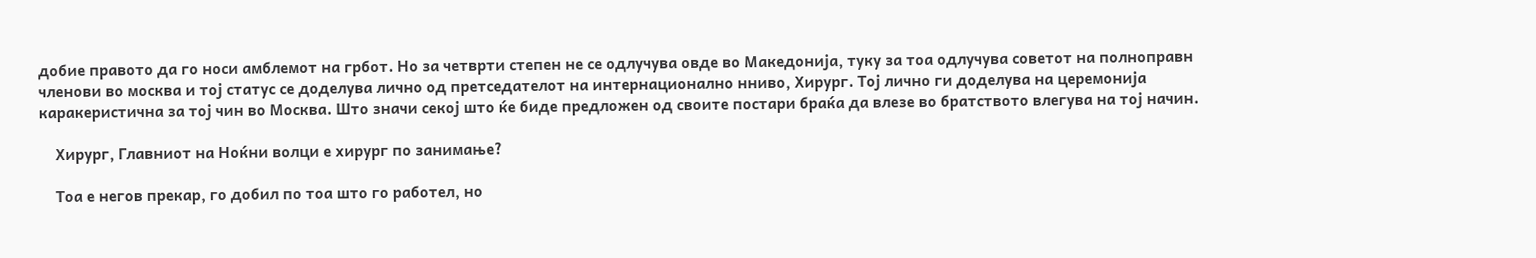добие правото да го носи амблемот на грбот. Но за четврти степен не се одлучува овде во Mакедонија, туку за тоа одлучува советот на полноправн членови во москва и тој статус се доделува лично од претседателот на интернационално нниво, Хирург. Тој лично ги доделува на церемонија каракеристична за тој чин во Москва. Што значи секој што ќе биде предложен од своите постари браќа да влезе во братството влегува на тој начин.

    Хирург, Главниот на Ноќни волци е хирург по занимање?

    Тоа е негов прекар, го добил по тоа што го работел, но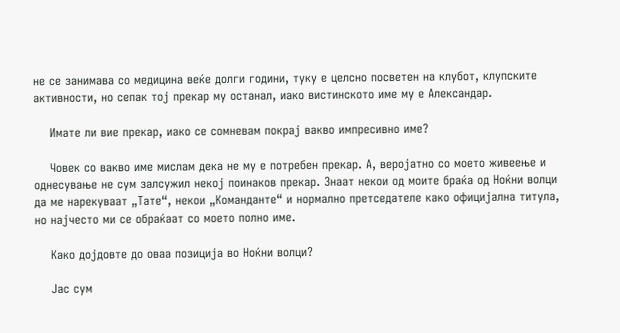не се занимава со медицина веќе долги години, туку е целсно посветен на клубот, клупските активности, но сепак тој прекар му останал, иако вистинското име му е Александар.

    Имате ли вие прекар, иако се сомневам покрај вакво импресивно име?

    Човек со вакво име мислам дека не му е потребен прекар. А, веројатно со моето живеење и однесување не сум залсужил некој поинаков прекар. Знаат некои од моите браќа од Ноќни волци да ме нарекуваат „Тате“, некои „Команданте“ и нормално претседателе како официјална титула, но најчесто ми се обраќаат со моето полно име.

    Како дојдовте до оваа позиција во Ноќни волци?

    Јас сум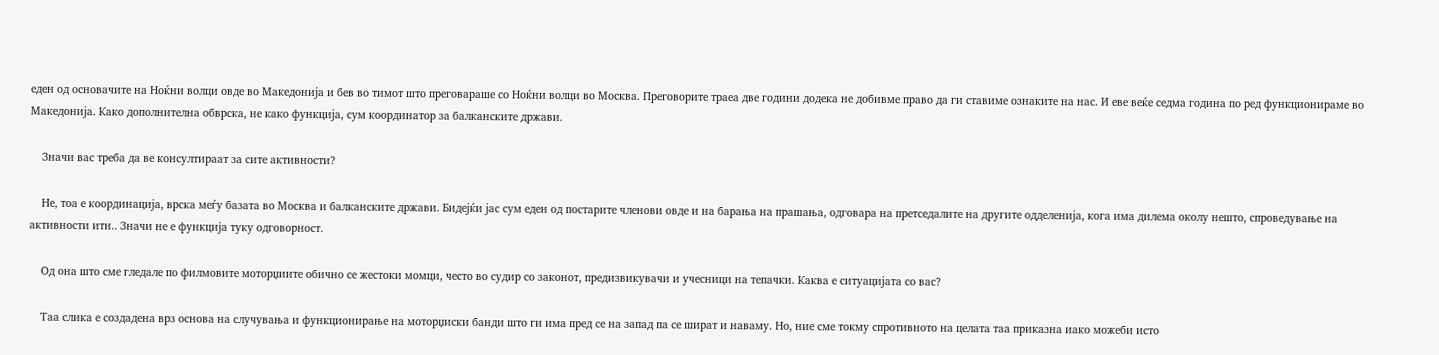еден од основачите на Ноќни волци овде во Македонија и бев во тимот што преговараше со Ноќни волци во Москва. Преговорите траеа две години додека не добивме право да ги ставиме ознаките на нас. И еве веќе седма година по ред функционираме во Македонија. Како дополнителна обврска, не како функција, сум координатор за балканските држави.

    Значи вас треба да ве консултираат за сите активности?

    Не, тоа е координација, врска меѓу базата во Москва и балканските држави. Бидејќи јас сум еден од постарите членови овде и на барања на прашања, одговара на претседалите на другите одделенија, кога има дилема околу нешто, спроведување на активности итн.. Значи не е функција туку одговорност.

    Од она што сме гледале по филмовите моторџиите обично се жестоки момци, често во судир со законот, предизвикувачи и учесници на тепачки. Каква е ситуацијата со вас?

    Таа слика е создадена врз основа на случувања и функционирање на моторџиски банди што ги има пред се на запад па се шират и наваму. Но, ние сме токму спротивното на целата таа приказна иако можеби исто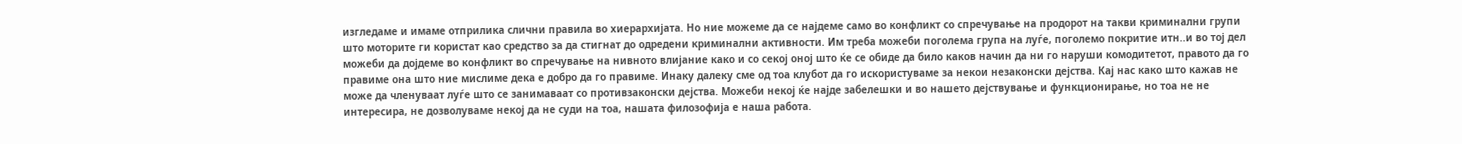изгледаме и имаме отприлика слични правила во хиерархијата. Но ние можеме да се најдеме само во конфликт со спречување на продорот на такви криминални групи што моторите ги користат као средство за да стигнат до одредени криминални активности. Им треба можеби поголема група на луѓе, поголемо покритие итн..и во тој дел можеби да дојдеме во конфликт во спречување на нивното влијание како и со секој оној што ќе се обиде да било каков начин да ни го наруши комодитетот, правото да го правиме она што ние мислиме дека е добро да го правиме. Инаку далеку сме од тоа клубот да го искористуваме за некои незаконски дејства. Кај нас како што кажав не може да членуваат луѓе што се занимаваат со противзаконски дејства. Можеби некој ќе најде забелешки и во нашето дејствување и функционирање, но тоа не не интересира, не дозволуваме некој да не суди на тоа, нашата филозофија е наша работа.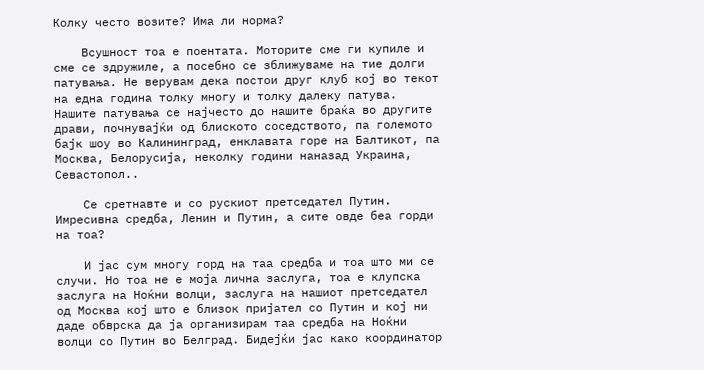Колку често возите? Има ли норма?

    Всушност тоа е поентата. Моторите сме ги купиле и сме се здружиле, а посебно се зближуваме на тие долги патувања. Не верувам дека постои друг клуб кој во текот на една година толку многу и толку далеку патува. Нашите патувања се најчесто до нашите браќа во другите драви, почнувајќи од блиското соседството, па големото бајк шоу во Калининград, енклавата горе на Балтикот, па Москва, Белорусија, неколку години наназад Украина, Севастопол..

    Се сретнавте и со рускиот претседател Путин. Имресивна средба, Ленин и Путин, а сите овде беа горди на тоа?

    И јас сум многу горд на таа средба и тоа што ми се случи. Но тоа не е моја лична заслуга, тоа е клупска заслуга на Ноќни волци, заслуга на нашиот претседател од Москва кој што е близок пријател со Путин и кој ни даде обврска да ја организирам таа средба на Ноќни волци со Путин во Белград. Бидејќи јас како координатор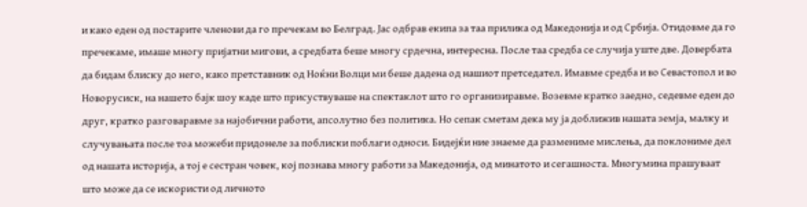и како еден од постарите членови да го пречекам во Белград. Јас одбрав екипа за таа прилика од Македонија и од Србија. Отидовме да го пречекаме, имаше многу пријатни мигови, а средбата беше многу срдечна, интересна. После таа средба се случија уште две. Довербата да бидам блиску до него, како претставник од Ноќни Волци ми беше дадена од нашиот претседател. Имавме средба и во Севастопол и во Новорусиск, на нашето бајк шоу каде што присуствуваше на спектаклот што го организиравме. Возевме кратко заедно, седевме еден до друг, кратко разговаравме за најобични работи, апсолутно без политика. Но сепак сметам дека му ја доближив нашата земја, малку и случувањата после тоа можеби придонеле за поблиски поблаги односи. Бидејќи ние знаеме да размениме мислења, да поклониме дел од нашата историја, а тој е сестран човек, кој познава многу работи за Македонија, од минатото и сегашноста. Многумина прашуваат што може да се искористи од личното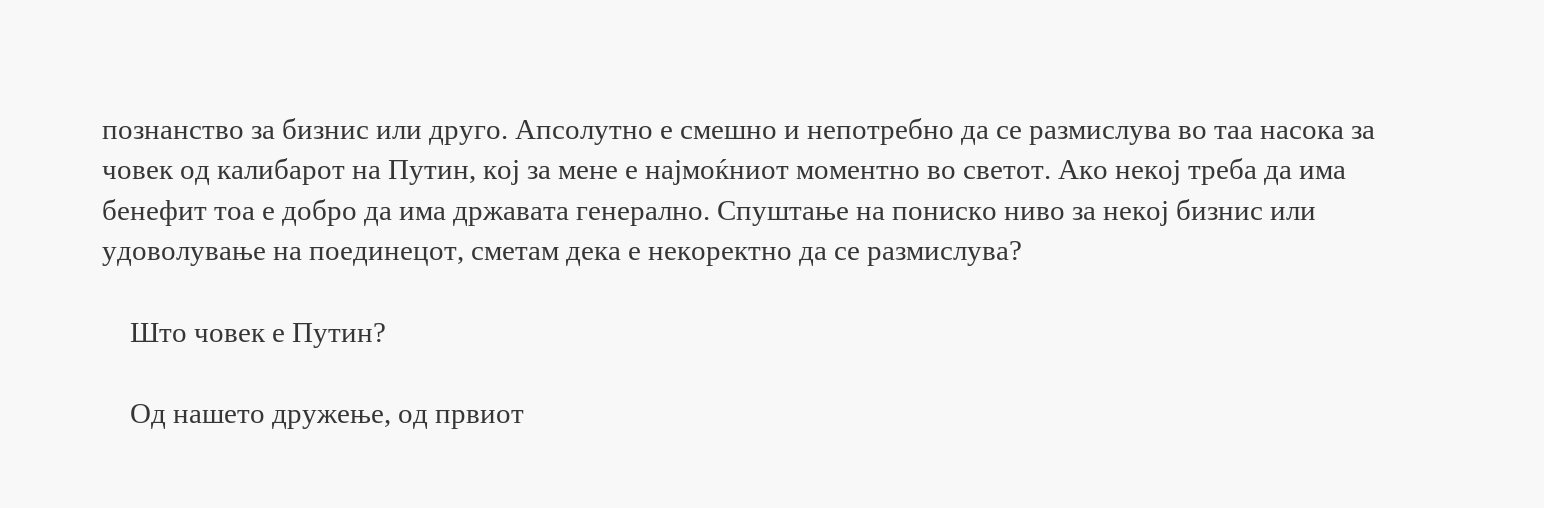познанство за бизнис или друго. Апсолутно е смешно и непотребно да се размислува во таа насока за човек од калибарот на Путин, кој за мене е најмоќниот моментно во светот. Ако некој треба да има бенефит тоа е добро да има државата генерално. Спуштање на пониско ниво за некој бизнис или удоволување на поединецот, сметам дека е некоректно да се размислува?

    Што човек е Путин?

    Од нашето дружење, од првиот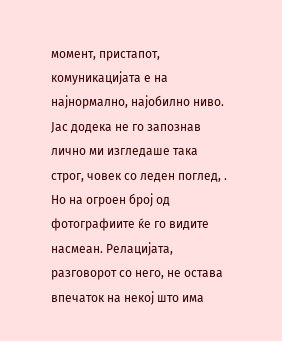момент, пристапот, комуникацијата е на најнормално, најобилно ниво. Јас додека не го запознав лично ми изгледаше така строг, човек со леден поглед, . Но на огроен број од фотографиите ќе го видите насмеан. Релацијата, разговорот со него, не остава впечаток на некој што има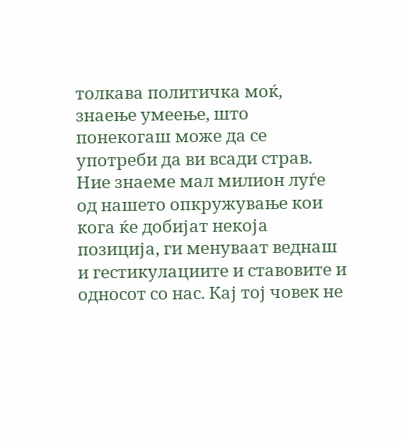толкава политичка моќ, знаење умеење, што понекогаш може да се употреби да ви всади страв. Ние знаеме мал милион луѓе од нашето опкружување кои кога ќе добијат некоја позиција, ги менуваат веднаш и гестикулациите и ставовите и односот со нас. Кај тој човек не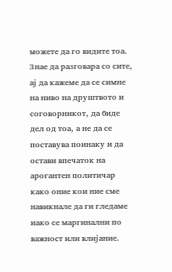можете да го видите тоа. Знае да разговара со сите, ај да кажеме да се симне на ниво на друштвото и соговорникот, да биде дел од тоа, а не да се поставува поинаку и да остави впечаток на арогантен политичар како оние кои ние сме навикнале да ги гледаме иако се маргинални по важност или влијание.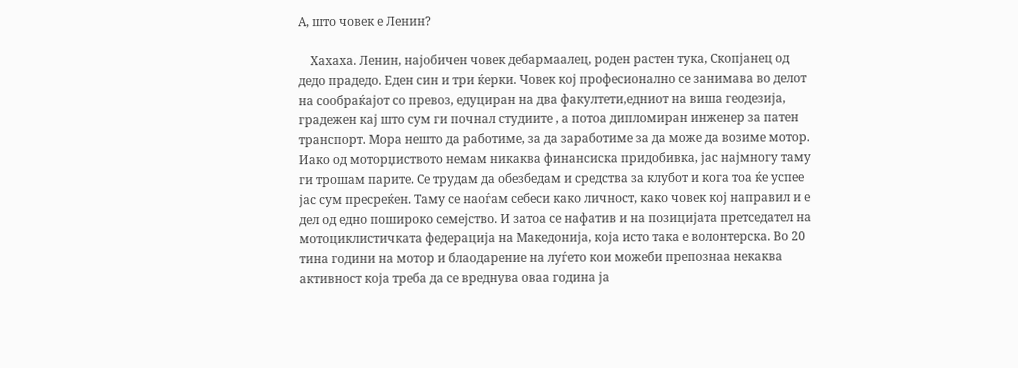А, што човек е Ленин?

    Хахаха. Ленин, најобичен човек дебармаалец, роден растен тука, Скопјанец од дедо прадедо. Еден син и три ќерки. Човек кој професионално се занимава во делот на сообраќајот со превоз, едуциран на два факултети,едниот на виша геодезија, градежен кај што сум ги почнал студиите , а потоа дипломиран инженер за патен транспорт. Мора нешто да работиме, за да заработиме за да може да возиме мотор. Иако од моторџиството немам никаква финансиска придобивка, јас најмногу таму ги трошам парите. Се трудам да обезбедам и средства за клубот и кога тоа ќе успее јас сум пресреќен. Таму се наоѓам себеси како личност, како човек кој направил и е дел од едно пошироко семејство. И затоа се нафатив и на позицијата претседател на мотоциклистичката федерација на Македонија, која исто така е волонтерска. Во 20 тина години на мотор и блаодарение на луѓето кои можеби препознаа некаква активност која треба да се вреднува оваа година ја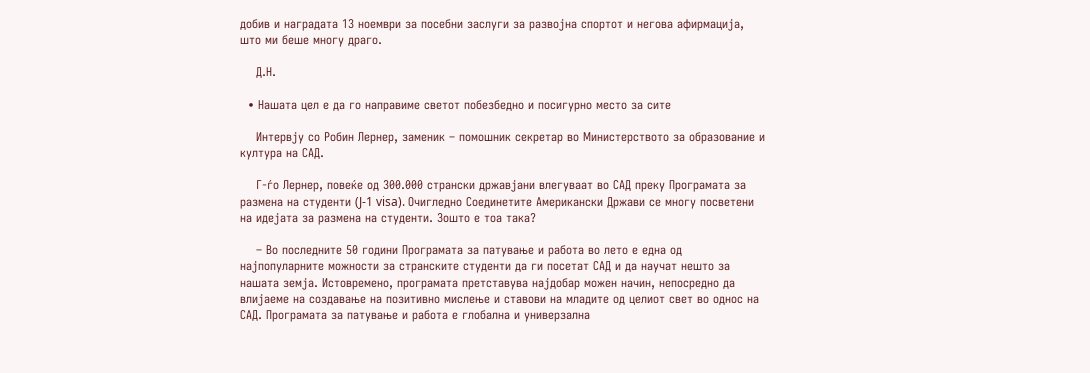добив и наградата 13 ноември за посебни заслуги за развојна спортот и негова афирмација, што ми беше многу драго.

    Д.Н.

  • Нашата цел е да го направиме светот побезбедно и посигурно место за сите

    Интервју со Робин Лернер, заменик – помошник секретар во Министерството за образование и култура на САД.

    Г-ѓо Лернер, повеќе од 300.000 странски државјани влегуваат во САД преку Програмата за размена на студенти (J-1 visa). Очигледно Соединетите Американски Држави се многу посветени на идејата за размена на студенти. Зошто е тоа така?

    – Во последните 50 години Програмата за патување и работа во лето е една од најпопуларните можности за странските студенти да ги посетат САД и да научат нешто за нашата земја. Истовремено, програмата претставува најдобар можен начин, непосредно да влијаеме на создавање на позитивно мислење и ставови на младите од целиот свет во однос на САД. Програмата за патување и работа е глобална и универзална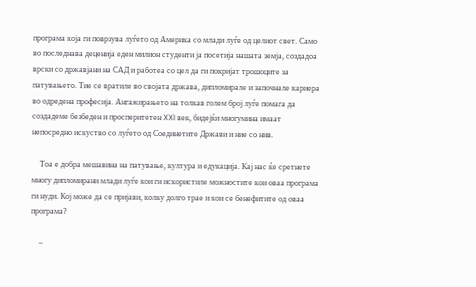програма која ги поврзува луѓето од Америка со млади луѓе од целиот свет. Само во последнава деценија еден милион студенти ја посетија нашата земја, создадоа врски со државјани на САД и работеа со цел да ги покријат трошоците за патувањето. Тие се вратиле во својата држава, дипломирале и започнале кариера во одредена професија. Ангажирањето на толкав голем број луѓе помага да создадеме безбеден и просперитетен XXI век, бидејќи многумина имаат непосредно искуство со луѓето од Соединетите Држави и ние со нив.

    Тоа е добра мешавина на патување, култура и едукација. Кај нас ќе сретнете многу дипломирани млади луѓе кои ги искористиле можностите кои оваа програма ги нуди. Кој може да се пријави, колку долго трае и кои се бенефитите од оваа програма?

    –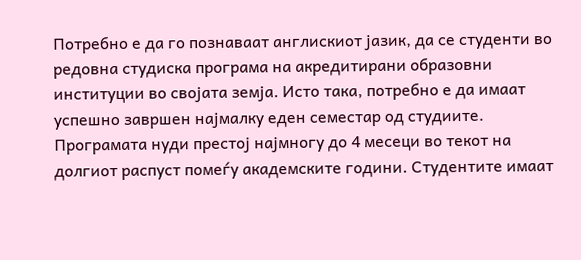Потребно е да го познаваат англискиот јазик, да се студенти во редовна студиска програма на акредитирани образовни институции во својата земја. Исто така, потребно е да имаат успешно завршен најмалку еден семестар од студиите. Програмата нуди престој најмногу до 4 месеци во текот на долгиот распуст помеѓу академските години. Студентите имаат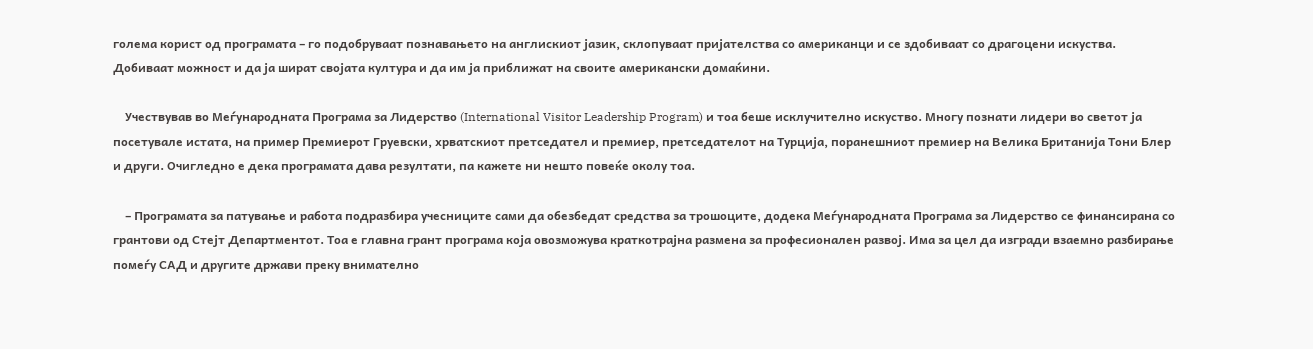голема корист од програмата – го подобруваат познавањето на англискиот јазик, склопуваат пријателства со американци и се здобиваат со драгоцени искуства. Добиваат можност и да ја шират својата култура и да им ја приближат на своите американски домаќини.

    Учествував во Меѓународната Програма за Лидерство (International Visitor Leadership Program) и тоа беше исклучително искуство. Многу познати лидери во светот ја посетувале истата, на пример Премиерот Груевски, хрватскиот претседател и премиер, претседателот на Турција, поранешниот премиер на Велика Британија Тони Блер и други. Очигледно е дека програмата дава резултати, па кажете ни нешто повеќе околу тоа.

    – Програмата за патување и работа подразбира учесниците сами да обезбедат средства за трошоците, додека Меѓународната Програма за Лидерство се финансирана со грантови од Стејт Департментот. Тоа е главна грант програма која овозможува краткотрајна размена за професионален развој. Има за цел да изгради взаемно разбирање помеѓу САД и другите држави преку внимателно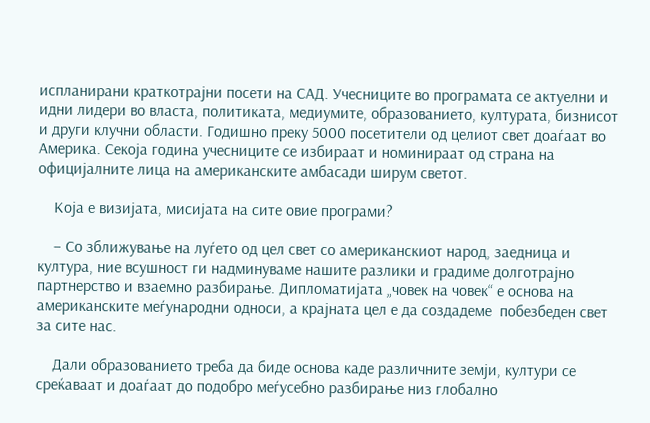испланирани краткотрајни посети на САД. Учесниците во програмата се актуелни и идни лидери во власта, политиката, медиумите, образованието, културата, бизнисот и други клучни области. Годишно преку 5000 посетители од целиот свет доаѓаат во Америка. Секоја година учесниците се избираат и номинираат од страна на официјалните лица на американските амбасади ширум светот.

    Која е визијата, мисијата на сите овие програми?

    – Со зближување на луѓето од цел свет со американскиот народ, заедница и култура, ние всушност ги надминуваме нашите разлики и градиме долготрајно партнерство и взаемно разбирање. Дипломатијата „човек на човек“ е основа на американските меѓународни односи, а крајната цел е да создадеме  побезбеден свет за сите нас.

    Дали образованието треба да биде основа каде различните земји, култури се среќаваат и доаѓаат до подобро меѓусебно разбирање низ глобално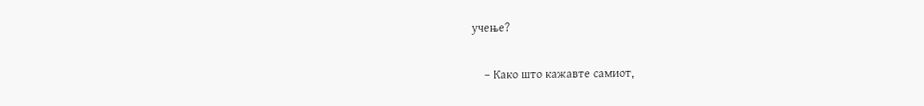учење?

    – Како што кажавте самиот,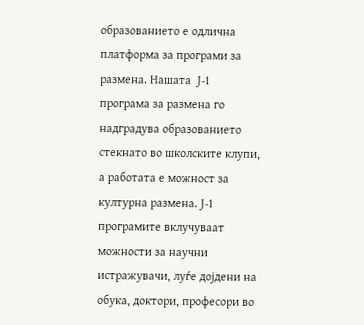образованието е одлична платформа за програми за размена. Нашата  J-1  програма за размена го надградува образованието стекнато во школските клупи, а работата е можност за културна размена. J-1  програмите вклучуваат можности за научни истражувачи, луѓе дојдени на обука, доктори, професори во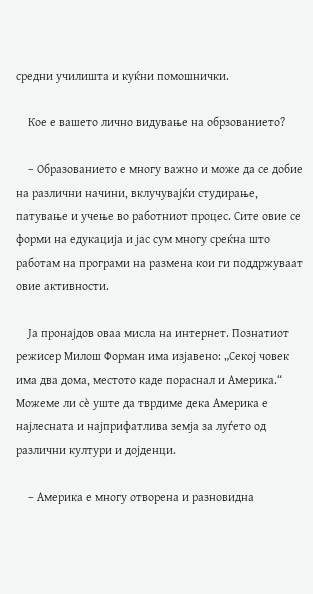средни училишта и куќни помошнички.

    Кое е вашето лично видување на обрзованието?

    – Образованието е многу важно и може да се добие на различни начини, вклучувајќи студирање, патување и учење во работниот процес. Сите овие се форми на едукација и јас сум многу среќна што работам на програми на размена кои ги поддржуваат овие активности.

    Ја пронајдов оваа мисла на интернет. Познатиот режисер Милош Форман има изјавено: „Секој човек има два дома, местото каде пораснал и Америка.“ Можеме ли сè уште да тврдиме дека Америка е најлесната и најприфатлива земја за луѓето од различни култури и дојденци.

    – Америка е многу отворена и разновидна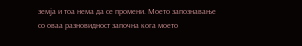земја и тоа нема да се промени. Моето запознавање со оваа разновидност започна кога моето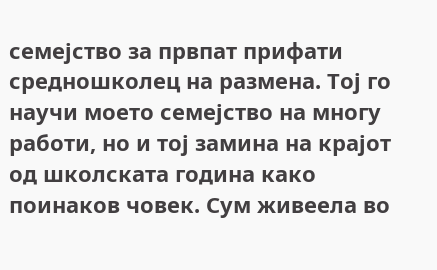семејство за првпат прифати средношколец на размена. Тој го научи моето семејство на многу работи, но и тој замина на крајот од школската година како поинаков човек. Сум живеела во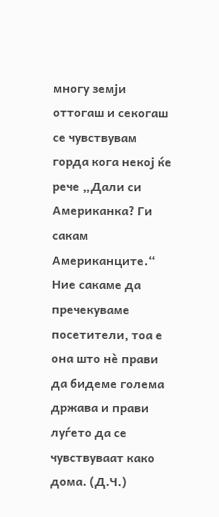многу земји оттогаш и секогаш се чувствувам горда кога некој ќе рече „Дали си Американка? Ги сакам Американците.“ Ние сакаме да пречекуваме посетители, тоа е она што нè прави да бидеме голема држава и прави луѓето да се чувствуваат како дома. (Д.Ч.)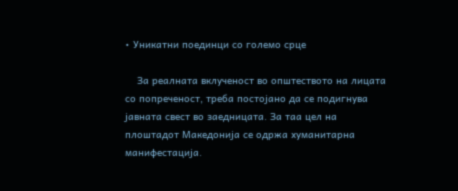• Уникатни поединци со големо срце

    За реалната вклученост во општеството на лицата со попреченост, треба постојано да се подигнува јавната свест во заедницата. За таа цел на плоштадот Македонија се одржа хуманитарна манифестација.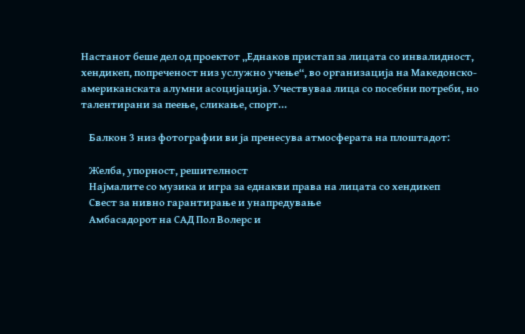Настанот беше дел од проектот „Еднаков пристап за лицата со инвалидност, хендикеп, попреченост низ услужно учење“, во организација на Македонско-американската алумни асоцијација. Учествуваа лица со посебни потреби, но талентирани за пеење, сликање, спорт…

    Балкон 3 низ фотографии ви ја пренесува атмосферата на плоштадот:

    Желба, упорност, решителност
    Најмалите со музика и игра за еднакви права на лицата со хендикеп
    Свест за нивно гарантирање и унапредување
    Амбасадорот на САД Пол Волерс и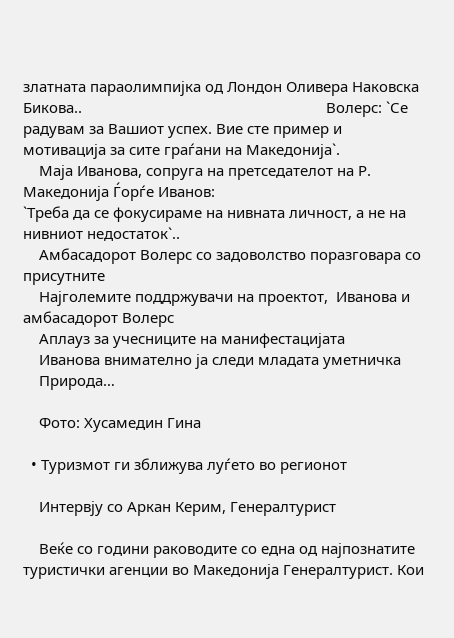златната параолимпијка од Лондон Оливера Наковска Бикова..                                                             Волерс: `Се радувам за Вашиот успех. Вие сте пример и мотивација за сите граѓани на Македонија`.
    Маја Иванова, сопруга на претседателот на Р. Македонија Ѓорѓе Иванов:                                                                                                                                                         `Треба да се фокусираме на нивната личност, а не на нивниот недостаток`..
    Амбасадорот Волерс со задоволство поразговара со присутните
    Најголемите поддржувачи на проектот,  Иванова и амбасадорот Волерс
    Аплауз за учесниците на манифестацијата
    Иванова внимателно ја следи младата уметничка
    Природа…

    Фото: Хусамедин Гина

  • Туризмот ги зближува луѓето во регионот

    Интервју со Аркан Керим, Генералтурист

    Веќе со години раководите со една од најпознатите туристички агенции во Македонија Генералтурист. Кои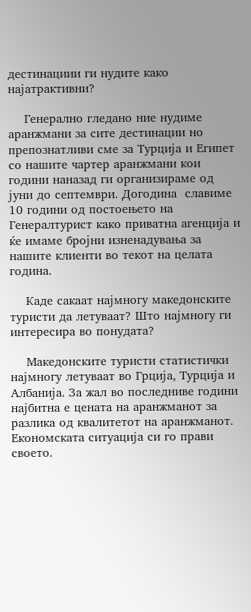дестинациии ги нудите како најатрактивни?

    Генерално гледано ние нудиме аранжмани за сите дестинации но препознатливи сме за Турција и Египет со нашите чартер аранжмани кои години наназад ги организираме од јуни до септември. Догодина  славиме 10 години од постоењето на Генералтурист како приватна агенција и ќе имаме бројни изненадувања за нашите клиенти во текот на целата година.

    Каде сакаат најмногу македонските туристи да летуваат? Што најмногу ги интересира во понудата?

    Македонските туристи статистички најмногу летуваат во Грција, Турција и Албанија. За жал во последниве години најбитна е цената на аранжманот за разлика од квалитетот на аранжманот. Економската ситуација си го прави своето.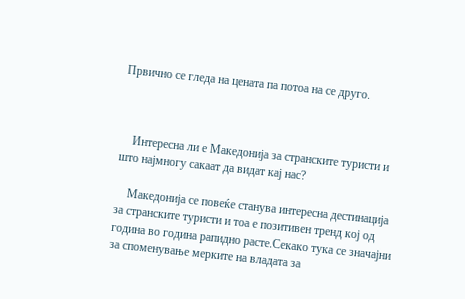Првично се гледа на цената па потоа на се друго.



    Интересна ли е Македонија за странските туристи и што најмногу сакаат да видат кај нас?

    Македонија се повеќе станува интересна дестинација за странските туристи и тоа е позитивен тренд кој од година во година рапидно расте.Секако тука се значајни за споменување мерките на владата за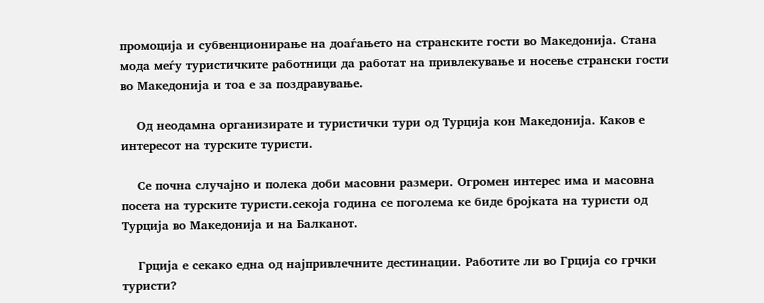промоција и субвенционирање на доаѓањето на странските гости во Македонија. Стана мода меѓу туристичките работници да работат на привлекување и носење странски гости во Македонија и тоа е за поздравување.

    Од неодамна организирате и туристички тури од Турција кон Македонија. Каков е интересот на турските туристи.

    Се почна случајно и полека доби масовни размери. Огромен интерес има и масовна посета на турските туристи.секоја година се поголема ке биде бројката на туристи од Турција во Македонија и на Балканот.

    Грција е секако една од најпривлечните дестинации. Работите ли во Грција со грчки туристи?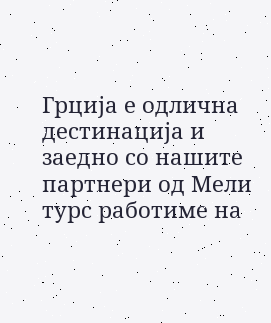Грција е одлична дестинација и заедно со нашите партнери од Мели турс работиме на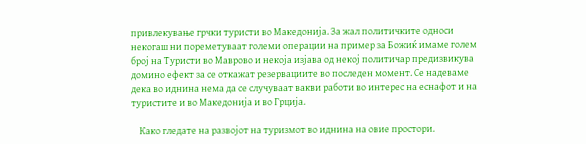привлекување грчки туристи во Македонија. За жал политичките односи некогаш ни пореметуваат големи операции на пример за Божиќ имаме голем број на Туристи во Маврово и некоја изјава од некој политичар предизвикува домино ефект за се откажат резервациите во последен момент. Се надеваме дека во иднина нема да се случуваат вакви работи во интерес на еснафот и на туристите и во Македонија и во Грција.

    Како гледате на развојот на туризмот во иднина на овие простори.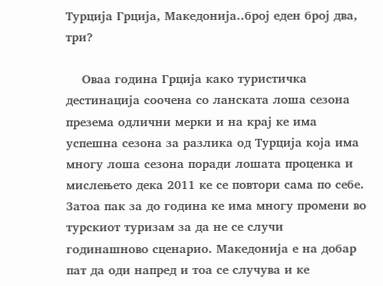Турција Грција, Македонија..број еден број два, три?

    Оваа година Грција како туристичка дестинација соочена со ланската лоша сезона  презема одлични мерки и на крај ке има успешна сезона за разлика од Турција која има многу лоша сезона поради лошата проценка и мислењето дека 2011 ке се повтори сама по себе. Затоа пак за до година ке има многу промени во турскиот туризам за да не се случи годинашново сценарио. Македонија е на добар пат да оди напред и тоа се случува и ке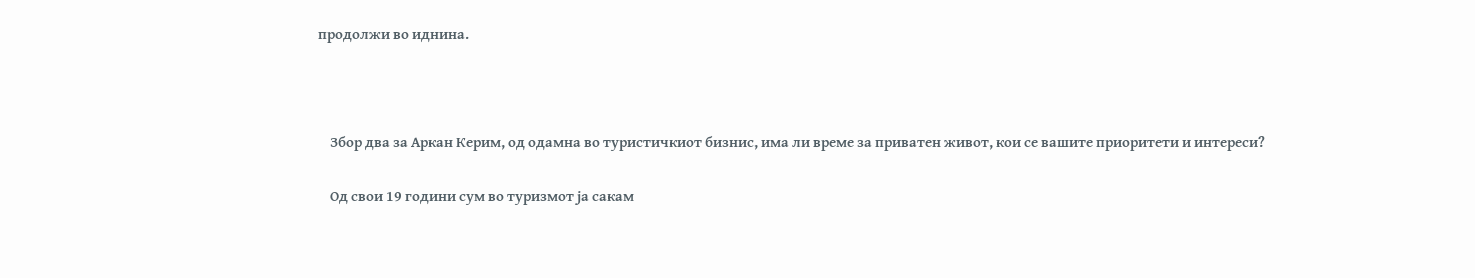продолжи во иднина.



    Збор два за Аркан Керим, од одамна во туристичкиот бизнис, има ли време за приватен живот, кои се вашите приоритети и интереси?

    Од свои 19 години сум во туризмот ја сакам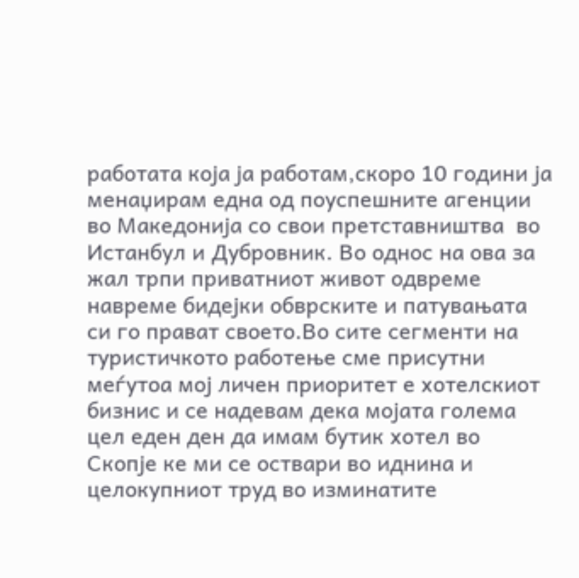работата која ја работам,скоро 10 години ја менаџирам една од поуспешните агенции  во Македонија со свои претставништва  во Истанбул и Дубровник. Во однос на ова за жал трпи приватниот живот одвреме навреме бидејки обврските и патувањата си го прават своето.Во сите сегменти на туристичкото работење сме присутни меѓутоа мој личен приоритет е хотелскиот бизнис и се надевам дека мојата голема цел еден ден да имам бутик хотел во Скопје ке ми се оствари во иднина и целокупниот труд во изминатите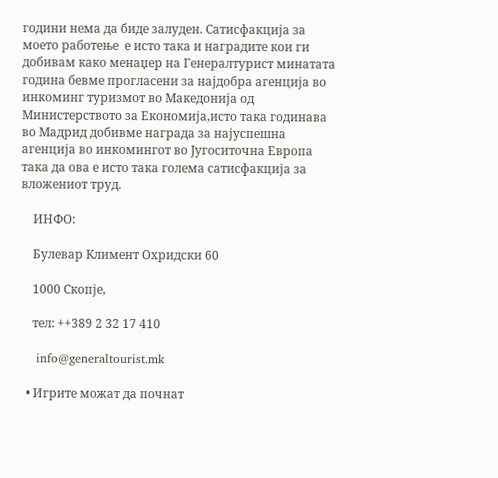години нема да биде залуден. Сатисфакција за моето работење  е исто така и наградите кои ги добивам како менаџер на Генералтурист минатата година бевме прогласени за најдобра агенција во инкоминг туризмот во Македонија од Министерството за Економија,исто така годинава  во Мадрид добивме награда за најуспешна агенција во инкомингот во Југоситочна Европа така да ова е исто така голема сатисфакција за вложениот труд.

    ИНФО:

    Булевар Климент Охридски 60

    1000 Скопје,

    тел: ++389 2 32 17 410

    info@generaltourist.mk

  • Игрите можат да почнат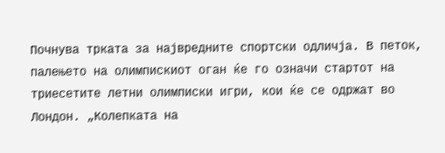Почнува трката за највредните спортски одличја. В петок, палењето на олимпискиот оган ќе го означи стартот на триесетите летни олимписки игри, кои ќе се одржат во Лондон. „Колепката на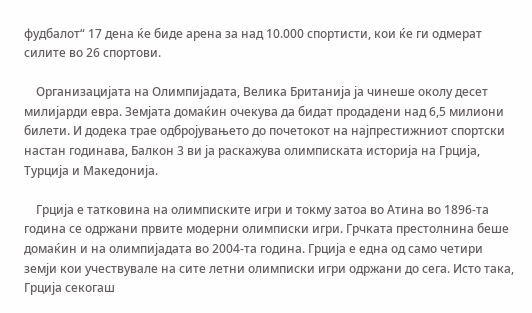фудбалот“ 17 дена ќе биде арена за над 10.000 спортисти, кои ќе ги одмерат силите во 26 спортови.

    Организацијата на Олимпијадата, Велика Британија ја чинеше околу десет милијарди евра. Земјата домаќин очекува да бидат продадени над 6,5 милиони билети. И додека трае одбројувањето до почетокот на најпрестижниот спортски настан годинава, Балкон 3 ви ја раскажува олимписката историја на Грција, Турција и Македонија.

    Грција е татковина на олимписките игри и токму затоа во Атина во 1896-та година се одржани првите модерни олимписки игри. Грчката престолнина беше домаќин и на олимпијадата во 2004-та година. Грција е една од само четири земји кои учествувале на сите летни олимписки игри одржани до сега. Исто така, Грција секогаш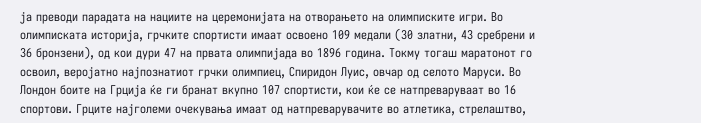ја преводи парадата на нациите на церемонијата на отворањето на олимписките игри. Во олимписката историја, грчките спортисти имаат освоено 109 медали (30 златни, 43 сребрени и 36 бронзени), од кои дури 47 на првата олимпијада во 1896 година. Токму тогаш маратонот го освоил, веројатно најпознатиот грчки олимпиец, Спиридон Луис, овчар од селото Маруси. Во Лондон боите на Грција ќе ги бранат вкупно 107 спортисти, кои ќе се натпреваруваат во 16 спортови. Грците најголеми очекувања имаат од натпреварувачите во атлетика, стрелаштво,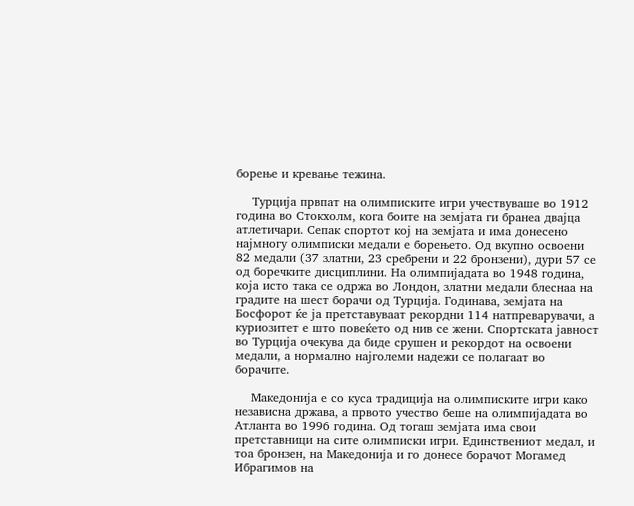борење и кревање тежина.

    Турција првпат на олимписките игри учествуваше во 1912 година во Стокхолм, кога боите на земјата ги бранеа двајца атлетичари. Сепак спортот кој на земјата и има донесено најмногу олимписки медали е борењето. Од вкупно освоени 82 медали (37 златни, 23 сребрени и 22 бронзени), дури 57 се од боречките дисциплини. На олимпијадата во 1948 година, која исто така се одржа во Лондон, златни медали блеснаа на градите на шест борачи од Турција. Годинава, земјата на Босфорот ќе ја претставуваат рекордни 114 натпреварувачи, а куриозитет е што повеќето од нив се жени. Спортската јавност во Турција очекува да биде срушен и рекордот на освоени медали, а нормално најголеми надежи се полагаат во борачите.

    Македонија е со куса традиција на олимписките игри како независна држава, а првото учество беше на олимпијадата во Атланта во 1996 година. Од тогаш земјата има свои претставници на сите олимписки игри. Единствениот медал, и тоа бронзен, на Македонија и го донесе борачот Могамед Ибрагимов на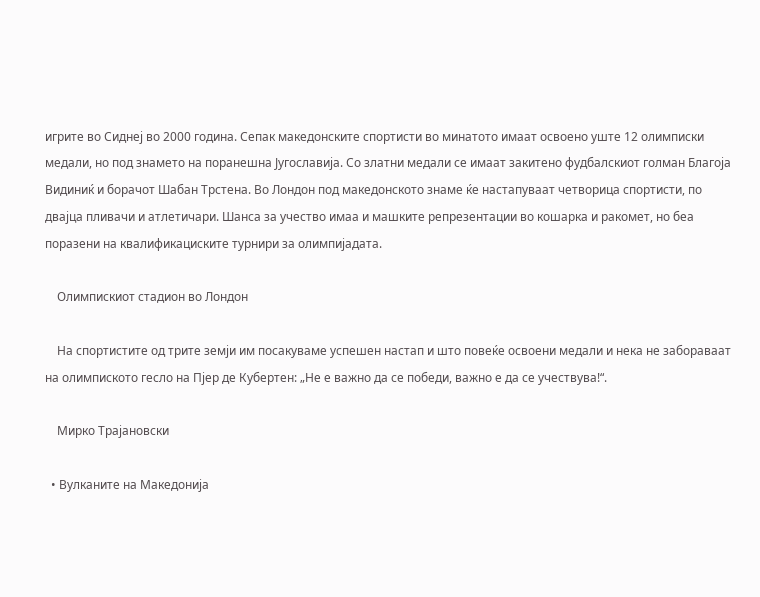игрите во Сиднеј во 2000 година. Сепак македонските спортисти во минатото имаат освоено уште 12 олимписки медали, но под знамето на поранешна Југославија. Со златни медали се имаат закитено фудбалскиот голман Благоја Видиниќ и борачот Шабан Трстена. Во Лондон под македонското знаме ќе настапуваат четворица спортисти, по двајца пливачи и атлетичари. Шанса за учество имаа и машките репрезентации во кошарка и ракомет, но беа поразени на квалификациските турнири за олимпијадата.

    Олимпискиот стадион во Лондон

    На спортистите од трите земји им посакуваме успешен настап и што повеќе освоени медали и нека не забораваат на олимпиското гесло на Пјер де Кубертен: „Не е важно да се победи, важно е да се учествува!“.

    Мирко Трајановски

  • Вулканите на Македонија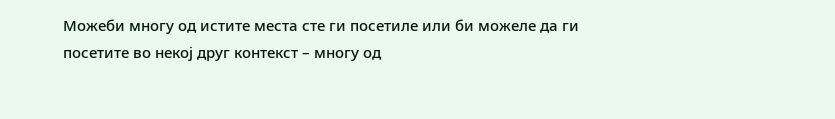Можеби многу од истите места сте ги посетиле или би можеле да ги посетите во некој друг контекст – многу од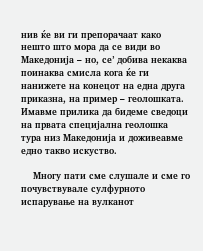нив ќе ви ги препорачаат како нешто што мора да се види во Македонија – но, се’ добива некаква поинаква смисла кога ќе ги нанижете на конецот на една друга приказна, на пример – геолошката. Имавме прилика да бидеме сведоци на првата специјална геолошка тура низ Македонија и доживеавме едно такво искуство.

    Многу пати сме слушале и сме го почувствувале сулфурното испарување на вулканот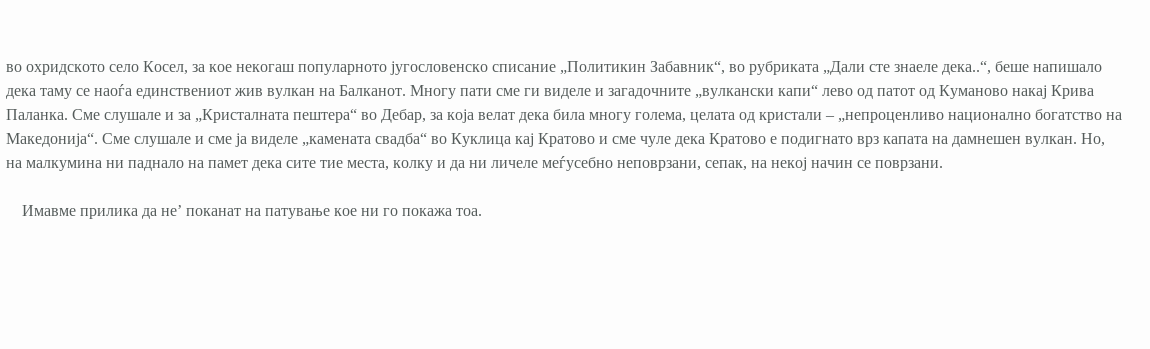во охридското село Косел, за кое некогаш популарното југословенско списание „Политикин Забавник“, во рубриката „Дали сте знаеле дека..“, беше напишало дека таму се наоѓа единствениот жив вулкан на Балканот. Многу пати сме ги виделе и загадочните „вулкански капи“ лево од патот од Куманово накај Крива Паланка. Сме слушале и за „Кристалната пештера“ во Дебар, за која велат дека била многу голема, целата од кристали – „непроценливо национално богатство на Македонија“. Сме слушале и сме ја виделе „камената свадба“ во Куклица кај Кратово и сме чуле дека Кратово е подигнато врз капата на дамнешен вулкан. Но, на малкумина ни паднало на памет дека сите тие места, колку и да ни личеле меѓусебно неповрзани, сепак, на некој начин се поврзани.

    Имавме прилика да не’ поканат на патување кое ни го покажа тоа.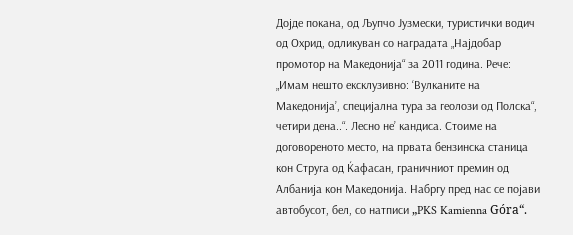Дојде покана, од Љупчо Јузмески, туристички водич од Охрид, одликуван со наградата „Најдобар промотор на Македонија“ за 2011 година. Рече: „Имам нешто ексклузивно: ‘Вулканите на Македонија’, специјална тура за геолози од Полска“, четири дена..“. Лесно не’ кандиса. Стоиме на договореното место, на првата бензинска станица кон Струга од Ќафасан, граничниот премин од Албанија кон Македонија. Набргу пред нас се појави автобусот, бел, со натписи „PKS Kamienna Góra“.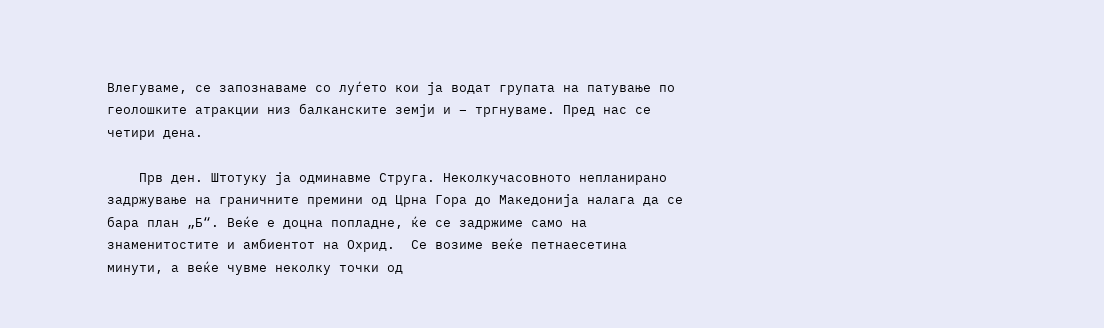Влегуваме, се запознаваме со луѓето кои ја водат групата на патување по геолошките атракции низ балканските земји и – тргнуваме. Пред нас се четири дена.

    Прв ден. Штотуку ја одминавме Струга. Неколкучасовното непланирано задржување на граничните премини од Црна Гора до Македонија налага да се бара план „Б“. Веќе е доцна попладне, ќе се задржиме само на знаменитостите и амбиентот на Охрид.  Се возиме веќе петнаесетина минути, а веќе чувме неколку точки од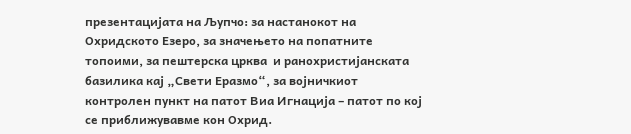презентацијата на Љупчо: за настанокот на Охридското Езеро, за значењето на попатните топоими, за пештерска црква  и ранохристијанската базилика кај „Свети Еразмо“, за војничкиот контролен пункт на патот Виа Игнација – патот по кој се приближувавме кон Охрид.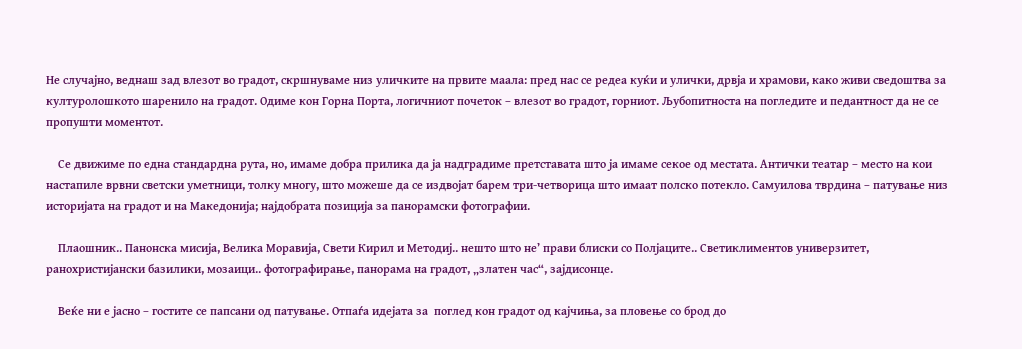Не случајно, веднаш зад влезот во градот, скршнуваме низ уличките на првите маала: пред нас се редеа куќи и улички, дрвја и храмови, како живи сведоштва за културолошкото шаренило на градот. Одиме кон Горна Порта, логичниот почеток – влезот во градот, горниот. Љубопитноста на погледите и педантност да не се пропушти моментот.

    Се движиме по една стандардна рута, но, имаме добра прилика да ја надградиме претставата што ја имаме секое од местата. Антички театар – место на кои настапиле врвни светски уметници, толку многу, што можеше да се издвојат барем три-четворица што имаат полско потекло. Самуилова тврдина – патување низ историјата на градот и на Македонија; најдобрата позиција за панорамски фотографии.

    Плаошник.. Панонска мисија, Велика Моравија, Свети Кирил и Методиј.. нешто што не’ прави блиски со Полјаците.. Светиклиментов универзитет, ранохристијански базилики, мозаици.. фотографирање, панорама на градот, „златен час“, зајдисонце.

    Веќе ни е јасно – гостите се папсани од патување. Отпаѓа идејата за  поглед кон градот од кајчиња, за пловење со брод до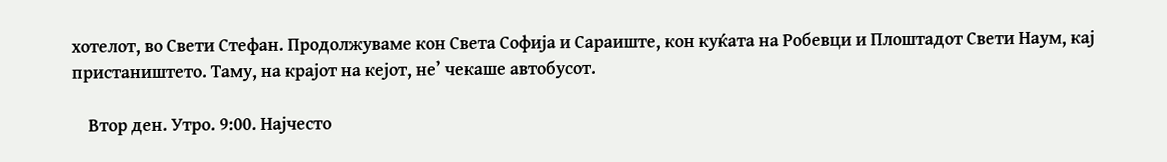хотелот, во Свети Стефан. Продолжуваме кон Света Софија и Сараиште, кон куќата на Робевци и Плоштадот Свети Наум, кај пристаништето. Таму, на крајот на кејот, не’ чекаше автобусот.

    Втор ден. Утро. 9:00. Најчесто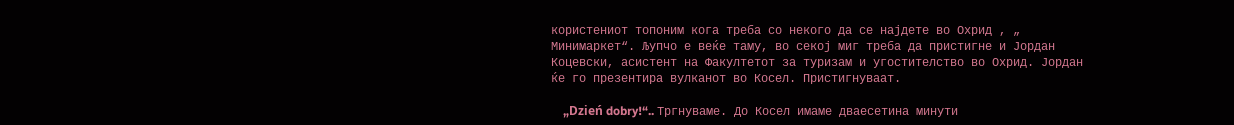користениот топоним кога треба со некого да се најдете во Охрид , „ Минимаркет“. Љупчо е веќе таму, во секој миг треба да пристигне и Јордан Коцевски, асистент на Факултетот за туризам и угостителство во Охрид. Јордан ќе го презентира вулканот во Косел. Пристигнуваат.

    „Dzień dobry!“.. Тргнуваме. До Косел имаме дваесетина минути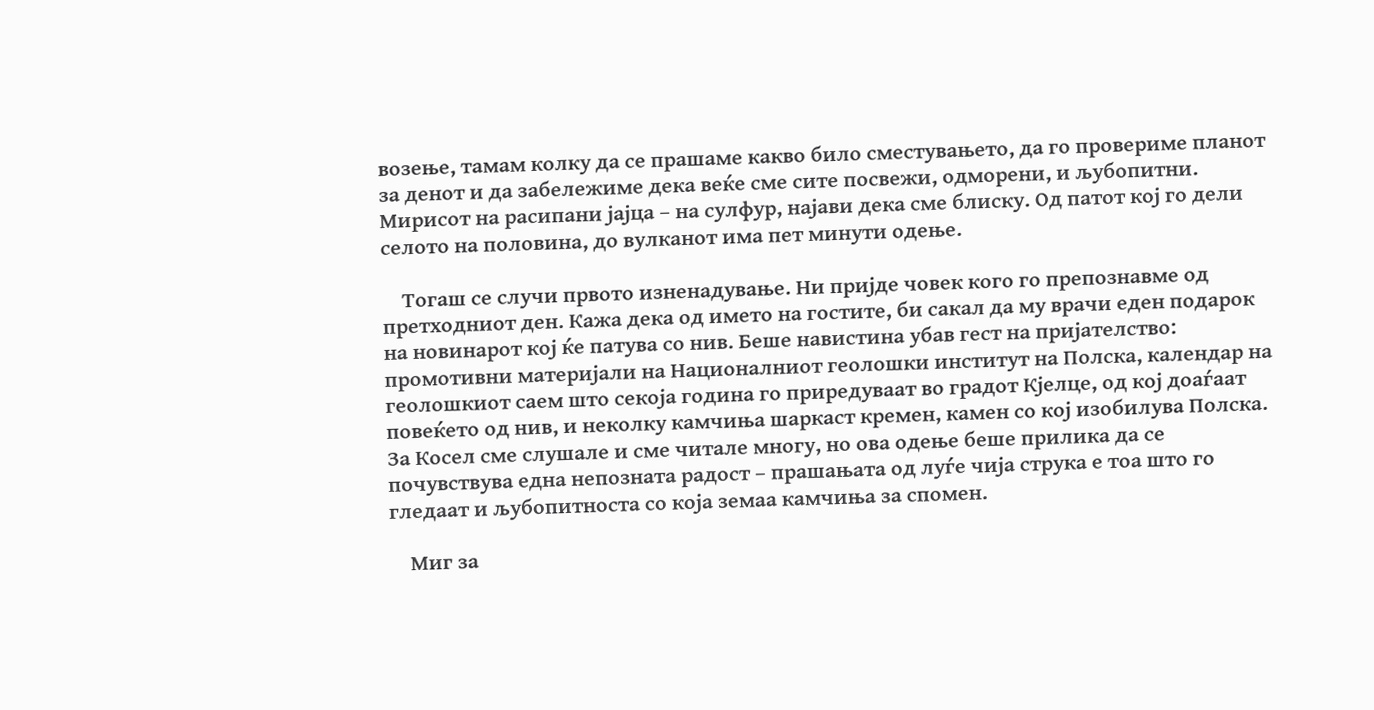возење, тамам колку да се прашаме какво било сместувањето, да го провериме планот за денот и да забележиме дека веќе сме сите посвежи, одморени, и љубопитни. Мирисот на расипани јајца – на сулфур, најави дека сме блиску. Од патот кој го дели селото на половина, до вулканот има пет минути одење.

    Тогаш се случи првото изненадување. Ни пријде човек кого го препознавме од претходниот ден. Кажа дека од името на гостите, би сакал да му врачи еден подарок на новинарот кој ќе патува со нив. Беше навистина убав гест на пријателство: промотивни материјали на Националниот геолошки институт на Полска, календар на геолошкиот саем што секоја година го приредуваат во градот Кјелце, од кој доаѓаат повеќето од нив, и неколку камчиња шаркаст кремен, камен со кој изобилува Полска. За Косел сме слушале и сме читале многу, но ова одење беше прилика да се почувствува една непозната радост – прашањата од луѓе чија струка е тоа што го гледаат и љубопитноста со која земаа камчиња за спомен.

    Миг за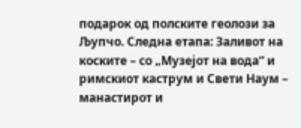подарок од полските геолози за Љупчо. Следна етапа: Заливот на коските – со „Музејот на вода“ и римскиот каструм и Свети Наум – манастирот и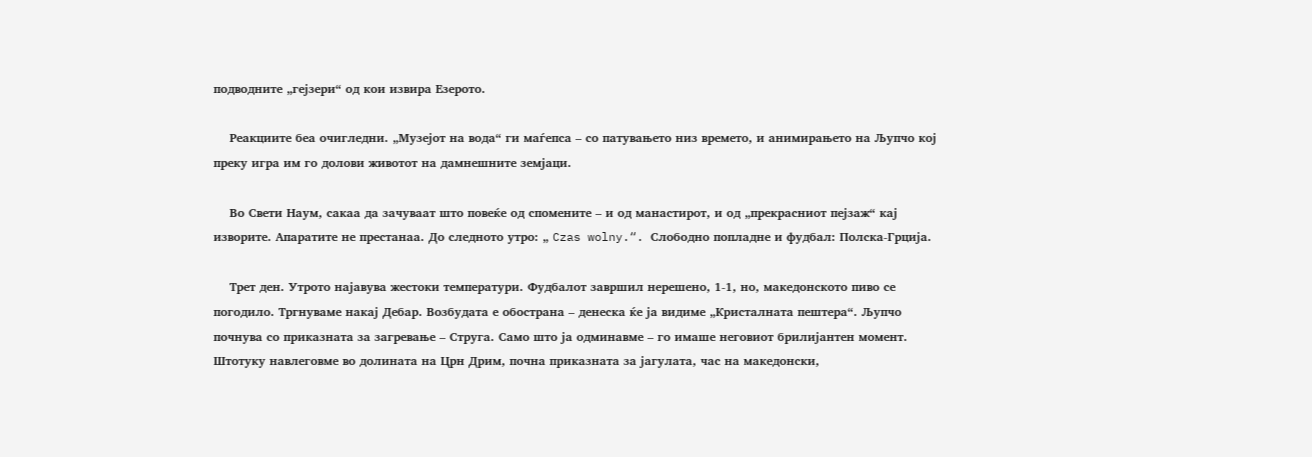подводните „гејзери“ од кои извира Езерото.

    Реакциите беа очигледни. „Музејот на вода“ ги маѓепса – со патувањето низ времето, и анимирањето на Љупчо кој преку игра им го долови животот на дамнешните земјаци.

    Во Свети Наум, сакаа да зачуваат што повеќе од спомените – и од манастирот, и од „прекрасниот пејзаж“ кај изворите. Апаратите не престанаа. До следното утро: „ Czas wolny.“. Слободно попладне и фудбал: Полска-Грција.

    Трет ден. Утрото најавува жестоки температури. Фудбалот завршил нерешено, 1-1, но, македонското пиво се погодило. Тргнуваме накај Дебар. Возбудата е обострана – денеска ќе ја видиме „Кристалната пештера“. Љупчо почнува со приказната за загревање – Струга. Само што ја одминавме – го имаше неговиот брилијантен момент. Штотуку навлеговме во долината на Црн Дрим, почна приказната за јагулата, час на македонски,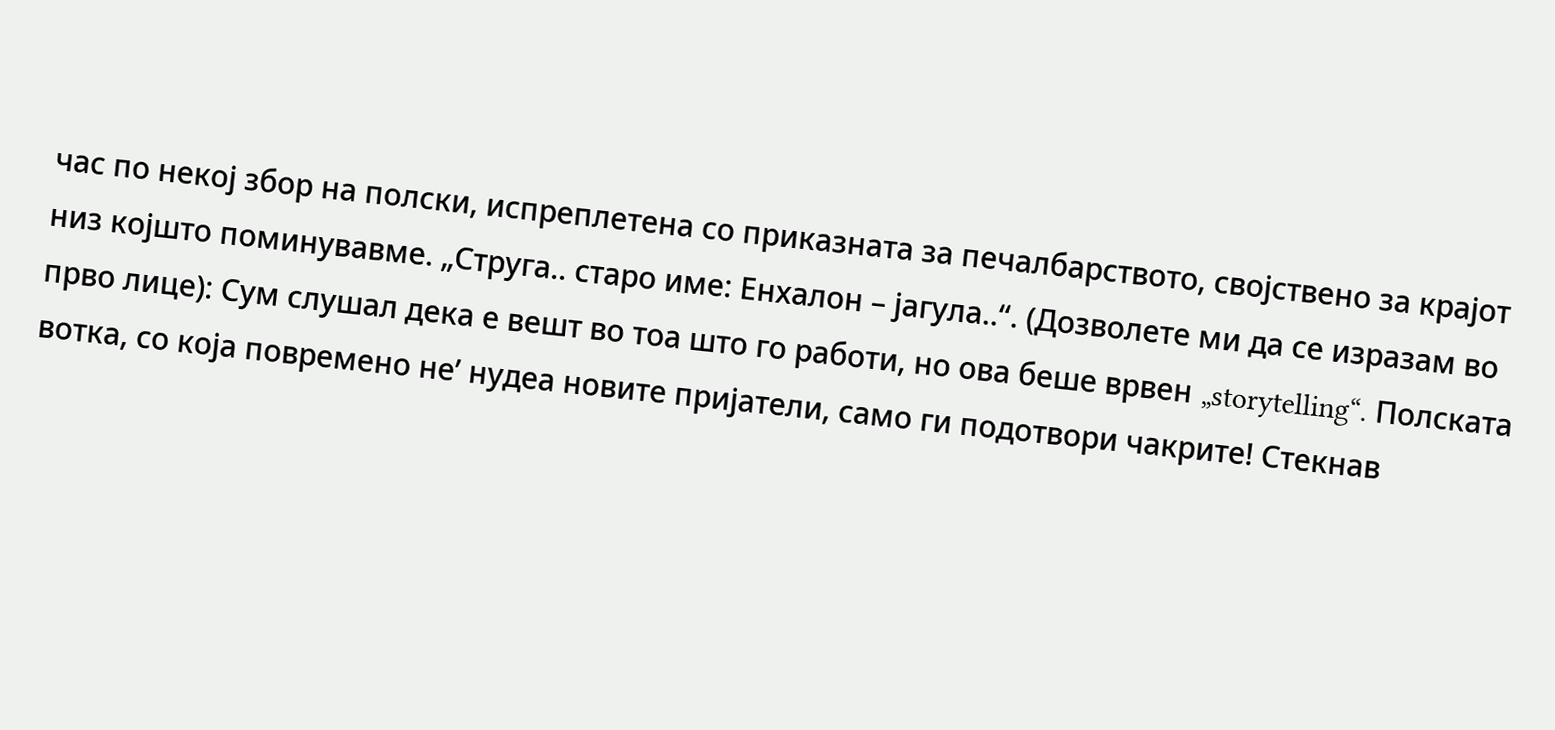час по некој збор на полски, испреплетена со приказната за печалбарството, својствено за крајот низ којшто поминувавме. „Струга.. старо име: Енхалон – јагула..“. (Дозволете ми да се изразам во прво лице): Сум слушал дека е вешт во тоа што го работи, но ова беше врвен „storytelling“. Полската вотка, со која повремено не’ нудеа новите пријатели, само ги подотвори чакрите! Стекнав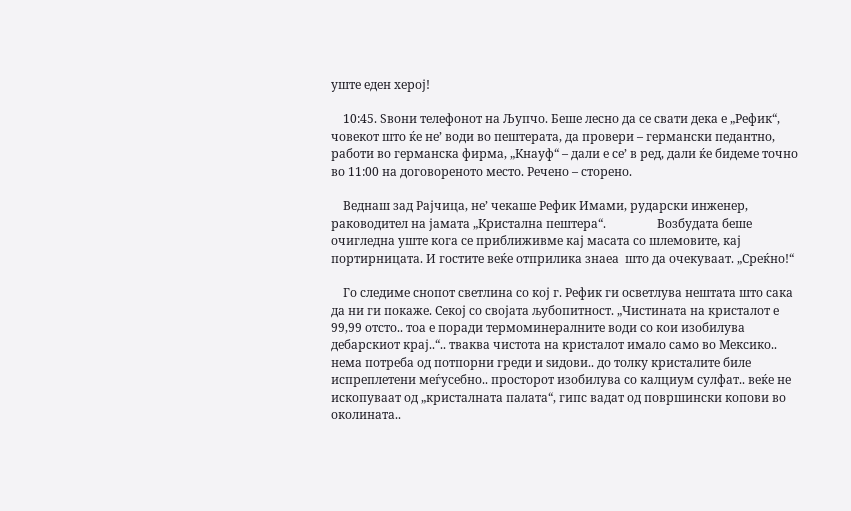уште еден херој!

    10:45. Ѕвони телефонот на Љупчо. Беше лесно да се свати дека е „Рефик“, човекот што ќе не’ води во пештерата, да провери – германски педантно, работи во германска фирма, „Кнауф“ – дали е се’ в ред, дали ќе бидеме точно во 11:00 на договореното место. Речено – сторено.

    Веднаш зад Рајчица, не’ чекаше Рефик Имами, рударски инженер, раководител на јамата „Кристална пештера“.                 Возбудата беше очигледна уште кога се приближивме кај масата со шлемовите, кај портирницата. И гостите веќе отприлика знаеа  што да очекуваат. „Среќно!“

    Го следиме снопот светлина со кој г. Рефик ги осветлува нештата што сака да ни ги покаже. Секој со својата љубопитност. „Чистината на кристалот е 99,99 отсто.. тоа е поради термоминералните води со кои изобилува дебарскиот крај..“.. тваква чистота на кристалот имало само во Мексико.. нема потреба од потпорни греди и ѕидови.. до толку кристалите биле испреплетени меѓусебно.. просторот изобилува со калциум сулфат.. веќе не ископуваат од „кристалната палата“, гипс вадат од површински копови во околината..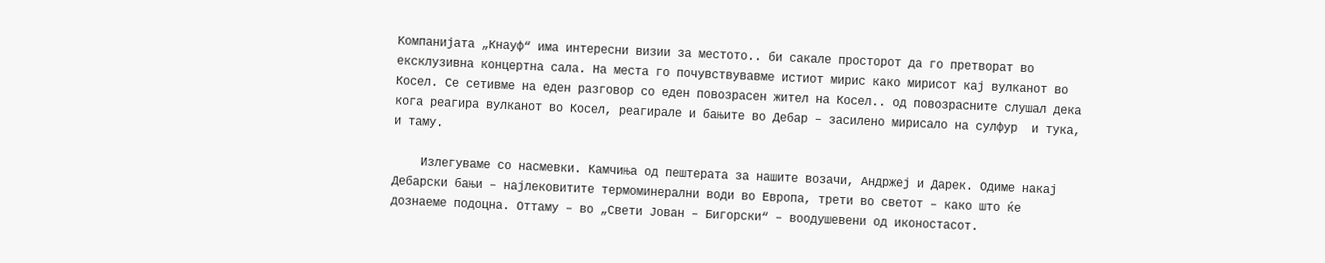Kомпанијата „Кнауф“ има интересни визии за местото.. би сакале просторот да го претворат во ексклузивна концертна сала. На места го почувствувавме истиот мирис како мирисот кај вулканот во Косел. Се сетивме на еден разговор со еден повозрасен жител на Косел.. од повозрасните слушал дека кога реагира вулканот во Косел, реагирале и бањите во Дебар – засилено мирисало на сулфур  и тука, и таму.

    Излегуваме со насмевки. Камчиња од пештерата за нашите возачи, Андржеј и Дарек. Одиме накај Дебарски бањи – најлековитите термоминерални води во Европа, трети во светот – како што ќе дознаеме подоцна. Оттаму – во „Свети Јован – Бигорски“ – воодушевени од иконостасот.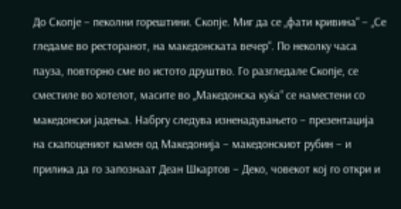До Скопје – пеколни горештини. Скопје. Миг да се „фати кривина“ – „Се гледаме во ресторанот, на македонската вечер“. По неколку часа пауза, повторно сме во истото друштво. Го разгледале Скопје, се сместиле во хотелот, масите во „Македонска куќа“ се наместени со македонски јадења. Набргу следува изненадувањето – презентација на скапоцениот камен од Македонија – македонскиот рубин – и прилика да го запознаат Деан Шкартов – Деко, човекот кој го откри и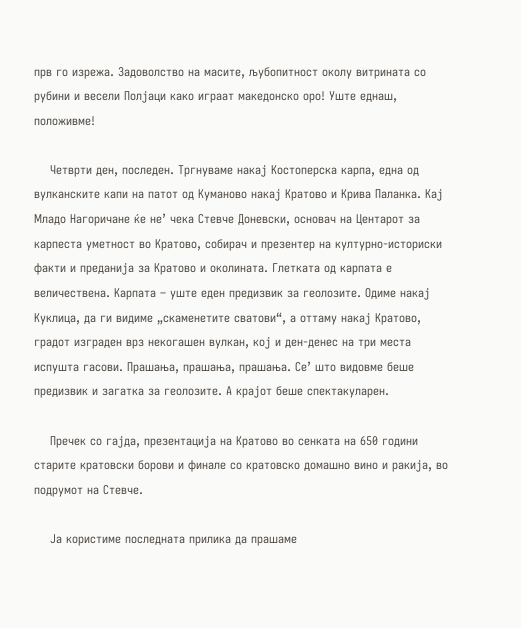прв го изрежа. Задоволство на масите, љубопитност околу витрината со рубини и весели Полјаци како играат македонско оро! Уште еднаш, положивме!

    Четврти ден, последен. Тргнуваме накај Костоперска карпа, една од  вулканските капи на патот од Куманово накај Кратово и Крива Паланка. Кај Младо Нагоричане ќе не’ чека Стевче Доневски, основач на Центарот за карпеста уметност во Кратово, собирач и презентер на културно-историски факти и преданија за Кратово и околината. Глетката од карпата е величествена. Карпата – уште еден предизвик за геолозите. Одиме накај Куклица, да ги видиме „скаменетите сватови“, а оттаму накај Кратово, градот изграден врз некогашен вулкан, кој и ден-денес на три места испушта гасови. Прашања, прашања, прашања. Се’ што видовме беше предизвик и загатка за геолозите. А крајот беше спектакуларен.

    Пречек со гајда, презентација на Кратово во сенката на 650 години старите кратовски борови и финале со кратовско домашно вино и ракија, во подрумот на Стевче.

    Ја користиме последната прилика да прашаме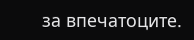за впечатоците.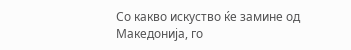Со какво искуство ќе замине од Македонија, го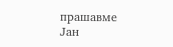прашавме Јан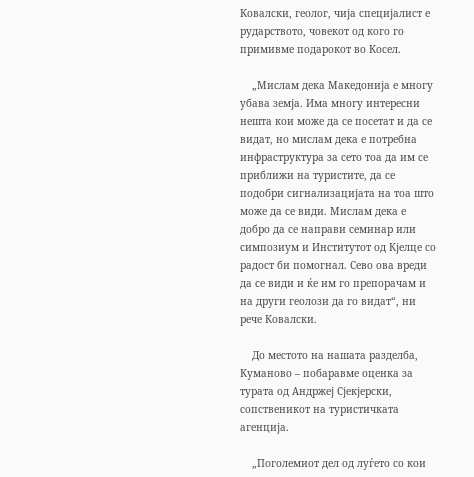Ковалски, геолог, чија специјалист е рударството, човекот од кого го примивме подарокот во Косел.

    „Мислам дека Македонија е многу убава земја. Има многу интересни нешта кои може да се посетат и да се видат, но мислам дека е потребна инфраструктура за сето тоа да им се приближи на туристите, да се подобри сигнализацијата на тоа што може да се види. Мислам дека е добро да се направи семинар или симпозиум и Институтот од Кјелце со радост би помогнал. Сево ова вреди да се види и ќе им го препорачам и на други геолози да го видат“, ни рече Ковалски.

    До местото на нашата разделба, Куманово – побаравме оценка за турата од Андржеј Сјекјерски, сопственикот на туристичката агенција.

    „Поголемиот дел од луѓето со кои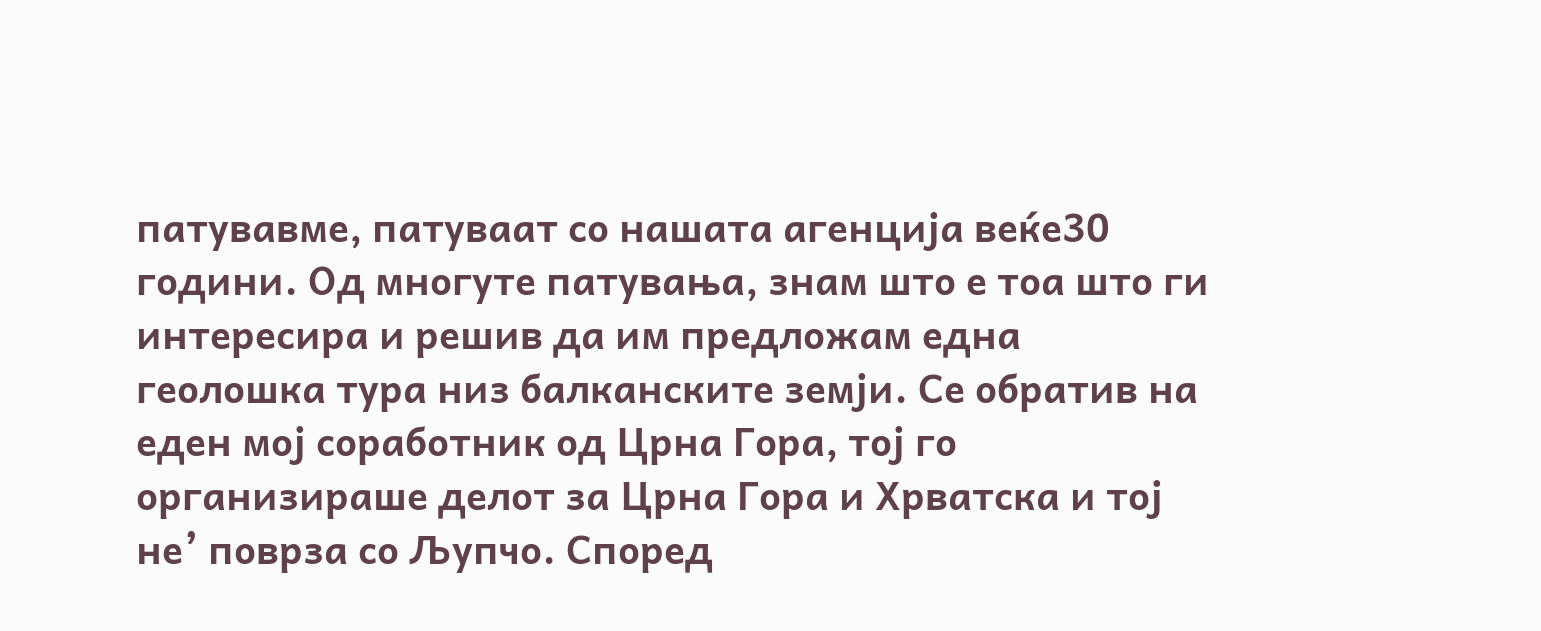патувавме, патуваат со нашата агенција веќе30 години. Од многуте патувања, знам што е тоа што ги интересира и решив да им предложам една геолошка тура низ балканските земји. Се обратив на еден мој соработник од Црна Гора, тој го организираше делот за Црна Гора и Хрватска и тој не’ поврза со Љупчо. Според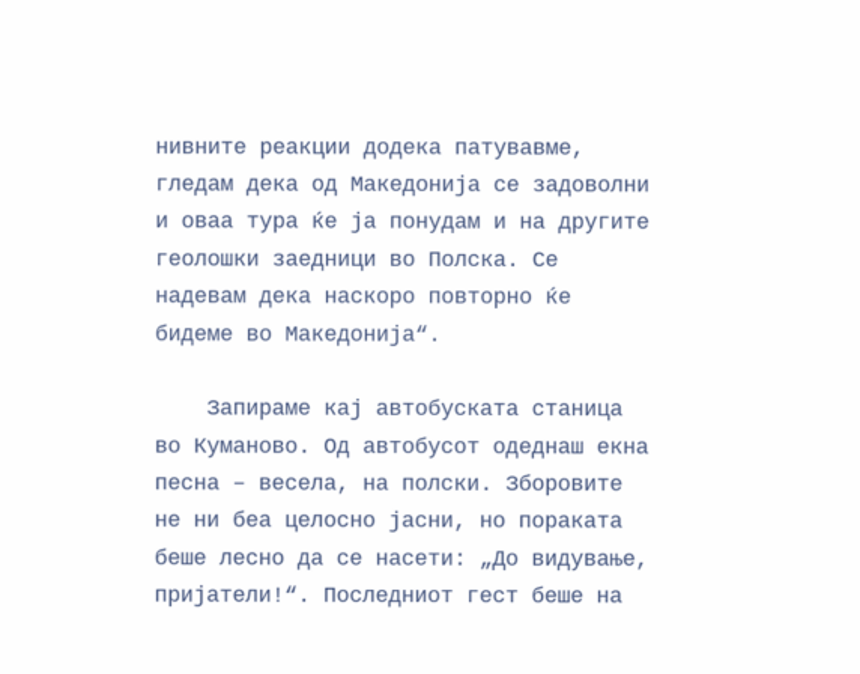нивните реакции додека патувавме, гледам дека од Македонија се задоволни и оваа тура ќе ја понудам и на другите геолошки заедници во Полска. Се надевам дека наскоро повторно ќе бидеме во Македонија“.

    Запираме кај автобуската станица во Куманово. Од автобусот одеднаш екна песна – весела, на полски. Зборовите не ни беа целосно јасни, но пораката беше лесно да се насети: „До видување, пријатели!“. Последниот гест беше на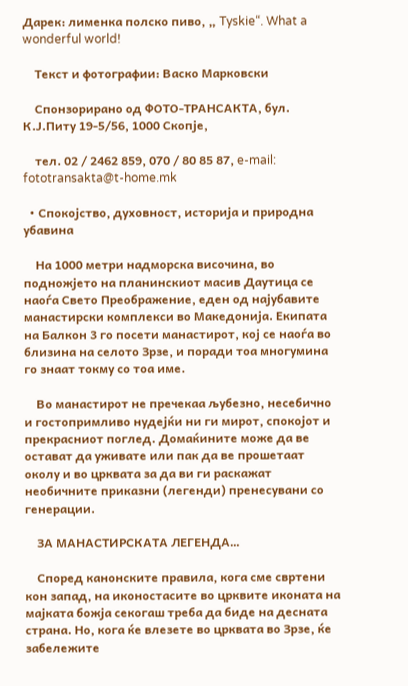Дарек: лименка полско пиво, „ Tyskie“. What a wonderful world!

    Текст и фотографии: Васко Марковски

    Спонзорирано од ФОТО-ТРАНСАКТА, бул. К.Ј.Питу 19-5/56, 1000 Скопје,

    тел. 02 / 2462 859, 070 / 80 85 87, e-mail: fototransakta@t-home.mk

  • Спокојство, духовност, историја и природна убавина

    На 1000 метри надморска височина, во подножјето на планинскиот масив Даутица се наоѓа Свето Преображение, еден од најубавите манастирски комплекси во Македонија. Екипата на Балкон 3 го посети манастирот, кој се наоѓа во близина на селото Зрзе, и поради тоа многумина го знаат токму со тоа име.

    Во манастирот не пречекаа љубезно, несебично и гостопримливо нудејќи ни ги мирот, спокојот и прекрасниот поглед. Домаќините може да ве остават да уживате или пак да ве прошетаат околу и во црквата за да ви ги раскажат необичните приказни (легенди) пренесувани со генерации.

    ЗА МАНАСТИРСКАТА ЛЕГЕНДА…

    Според канонските правила, кога сме свртени кон запад, на иконостасите во црквите иконата на мајката божја секогаш треба да биде на десната страна. Но, кога ќе влезете во црквата во Зрзе, ќе забележите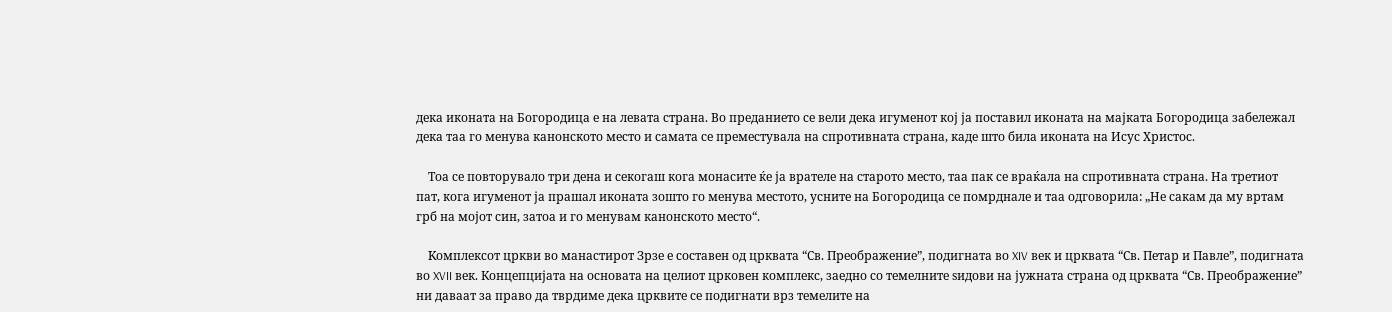дека иконата на Богородица е на левата страна. Во преданието се вели дека игуменот кој ја поставил иконата на мајката Богородица забележал дека таа го менува канонското место и самата се преместувала на спротивната страна, каде што била иконата на Исус Христос.

    Тоа се повторувало три дена и секогаш кога монасите ќе ја врателе на старото место, таа пак се враќала на спротивната страна. На третиот пат, кога игуменот ја прашал иконата зошто го менува местото, усните на Богородица се помрднале и таа одговорила: „Не сакам да му вртам грб на мојот син, затоа и го менувам канонското место“.

    Kомплексот цркви во манастирот Зрзе е составен од црквата “Св. Преображение”, подигната во XIV век и црквата “Св. Петар и Павле”, подигната во XVII век. Концепцијата на основата на целиот црковен комплекс, заедно со темелните ѕидови на јужната страна од црквата “Св. Преображение” ни даваат за право да тврдиме дека црквите се подигнати врз темелите на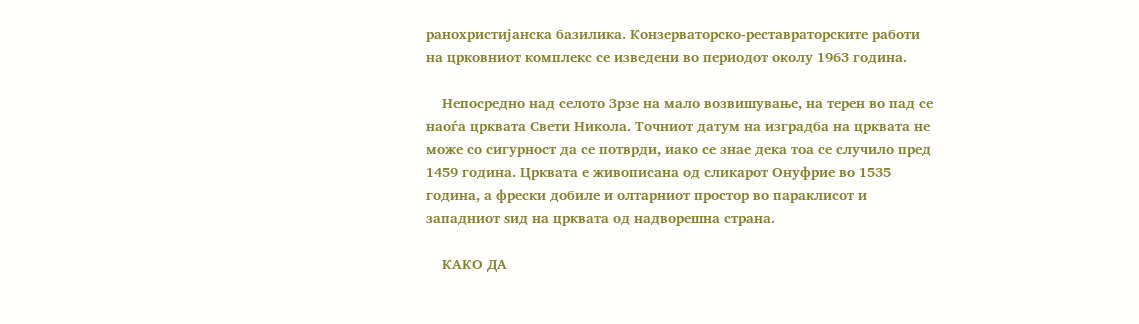ранохристијанска базилика. Конзерваторско-реставраторските работи на црковниот комплекс се изведени во периодот околу 1963 година.

    Непосредно над селото Зрзе на мало возвишување, на терен во пад се наоѓа црквата Свети Никола. Точниот датум на изградба на црквата не може со сигурност да се потврди, иако се знае дека тоа се случило пред 1459 година. Црквата е живописана од сликарот Онуфрие во 1535 година, а фрески добиле и олтарниот простор во параклисот и западниот ѕид на црквата од надворешна страна.

    КАКО ДА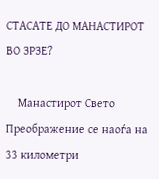СТАСАТЕ ДО МАНАСТИРОТ ВО ЗРЗЕ?

    Манастирот Свето Преображение се наоѓа на 33 километри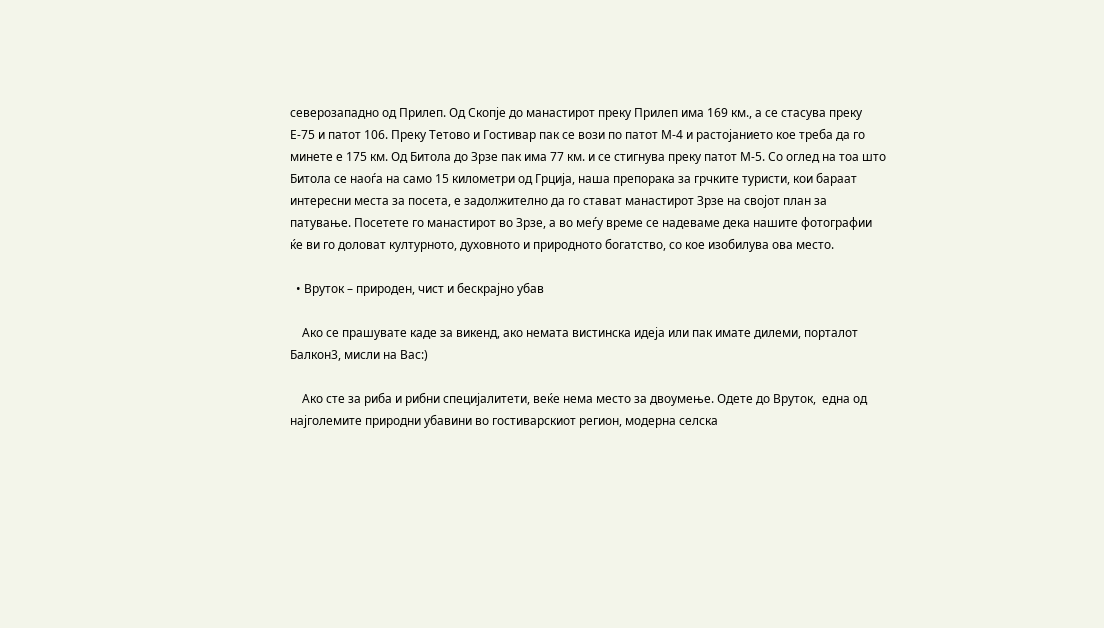северозападно од Прилеп. Од Скопје до манастирот преку Прилеп има 169 км., а се стасува преку Е-75 и патот 106. Преку Тетово и Гостивар пак се вози по патот М-4 и растојанието кое треба да го минете е 175 км. Од Битола до Зрзе пак има 77 км. и се стигнува преку патот М-5. Со оглед на тоа што Битола се наоѓа на само 15 километри од Грција, наша препорака за грчките туристи, кои бараат интересни места за посета, е задолжително да го стават манастирот Зрзе на својот план за патување. Посетете го манастирот во Зрзе, а во меѓу време се надеваме дека нашите фотографии ќе ви го доловат културното, духовното и природното богатство, со кое изобилува ова место.

  • Вруток – природен, чист и бескрајно убав

    Ако се прашувате каде за викенд, ако немата вистинска идеја или пак имате дилеми, порталот Балкон3, мисли на Вас:)

    Ако сте за риба и рибни специјалитети, веќе нема место за двоумење. Одете до Вруток,  една од најголемите природни убавини во гостиварскиот регион, модерна селска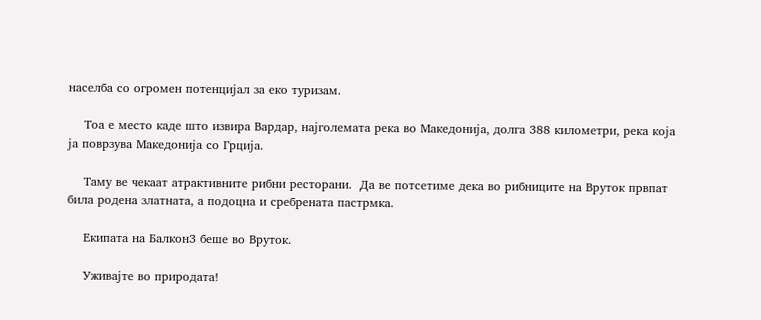населба со огромен потенцијал за еко туризам.

    Тоа е место каде што извира Вардар, најголемата река во Македонија, долга 388 километри, река која ја поврзува Македонија со Грција.

    Таму ве чекаат атрактивните рибни ресторани.  Да ве потсетиме дека во рибниците на Вруток првпат била родена златната, а подоцна и сребрената пастрмка.

    Екипата на Балкон3 беше во Вруток.

    Уживајте во природата!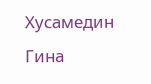Хусамедин Гина